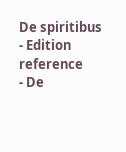De spiritibus
- Edition reference
- De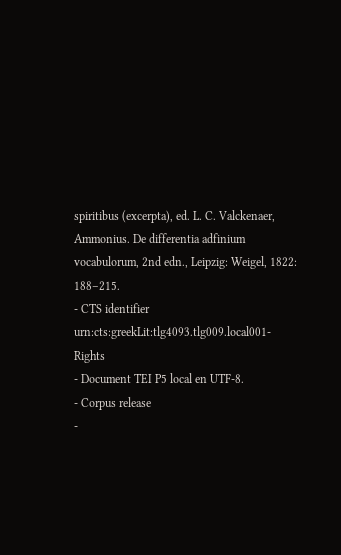spiritibus (excerpta), ed. L. C. Valckenaer, Ammonius. De differentia adfinium vocabulorum, 2nd edn., Leipzig: Weigel, 1822: 188–215.
- CTS identifier
urn:cts:greekLit:tlg4093.tlg009.local001- Rights
- Document TEI P5 local en UTF-8.
- Corpus release
-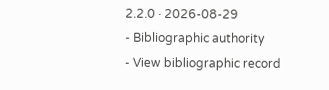2.2.0 · 2026-08-29
- Bibliographic authority
- View bibliographic record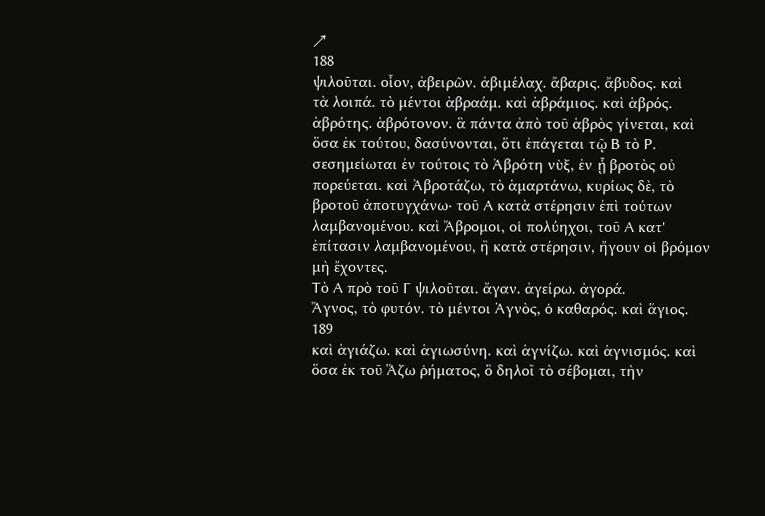↗
188
ψιλοῦται. οἷον, ἀβειρῶν. ἀβιμέλαχ. ἄβαρις. ἄβυδος. καὶ
τὰ λοιπά. τὸ μέντοι ἁβραάμ. καὶ ἁβράμιος. καὶ ἁβρός.
ἁβρότης. ἁβρότονον. ἃ πάντα ἀπὸ τοῦ ἁβρὸς γίνεται, καὶ
ὅσα ἐκ τούτου, δασύνονται, ὅτι ἐπάγεται τῷ Β τὸ Ρ.
σεσημείωται ἐν τούτοις τὸ Ἀβρότη νὺξ, ἐν ᾗ βροτὸς οὐ
πορεύεται. καὶ Ἀβροτάζω, τὸ ἁμαρτάνω, κυρίως δὲ, τὸ
βροτοῦ ἀποτυγχάνω· τοῦ Α κατὰ στέρησιν ἐπὶ τούτων
λαμβανομένου. καὶ Ἄβρομοι, οἱ πολύηχοι, τοῦ Α κατ'
ἐπίτασιν λαμβανομένου, ἢ κατὰ στέρησιν, ἤγουν οἱ βρόμον
μὴ ἔχοντες.
Τὸ Α πρὸ τοῦ Γ ψιλοῦται. ἄγαν. ἀγείρω. ἀγορά.
Ἄγνος, τὸ φυτόν. τὸ μέντοι Ἁγνὸς, ὁ καθαρός. καὶ ἅγιος.
189
καὶ ἁγιάζω. καὶ ἁγιωσύνη. καὶ ἁγνίζω. καὶ ἁγνισμός. καὶ
ὅσα ἐκ τοῦ Ἅζω ῥήματος, ὃ δηλοῖ τὸ σέβομαι, τὴν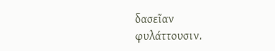δασεῖαν
φυλάττουσιν.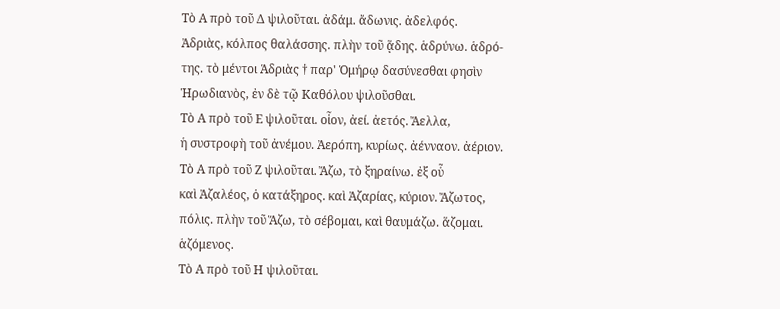Τὸ Α πρὸ τοῦ Δ ψιλοῦται. ἀδάμ. ἄδωνις. ἀδελφός.
Ἀδριὰς, κόλπος θαλάσσης. πλὴν τοῦ ᾅδης. ἁδρύνω. ἁδρό-
της. τὸ μέντοι Ἁδριὰς † παρ' Ὁμήρῳ δασύνεσθαι φησὶν
Ἡρωδιανὸς, ἐν δὲ τῷ Καθόλου ψιλοῦσθαι.
Τὸ Α πρὸ τοῦ Ε ψιλοῦται. οἷον, ἀεί. ἀετός. Ἄελλα,
ἡ συστροφὴ τοῦ ἀνέμου. Ἀερόπη, κυρίως. ἀένναον. ἀέριον.
Τὸ Α πρὸ τοῦ Ζ ψιλοῦται. Ἄζω, τὸ ξηραίνω. ἐξ οὗ
καὶ Ἀζαλέος, ὁ κατάξηρος. καὶ Ἀζαρίας, κύριον. Ἄζωτος,
πόλις. πλὴν τοῦ Ἅζω, τὸ σέβομαι, καὶ θαυμάζω. ἅζομαι.
ἁζόμενος.
Τὸ Α πρὸ τοῦ Η ψιλοῦται.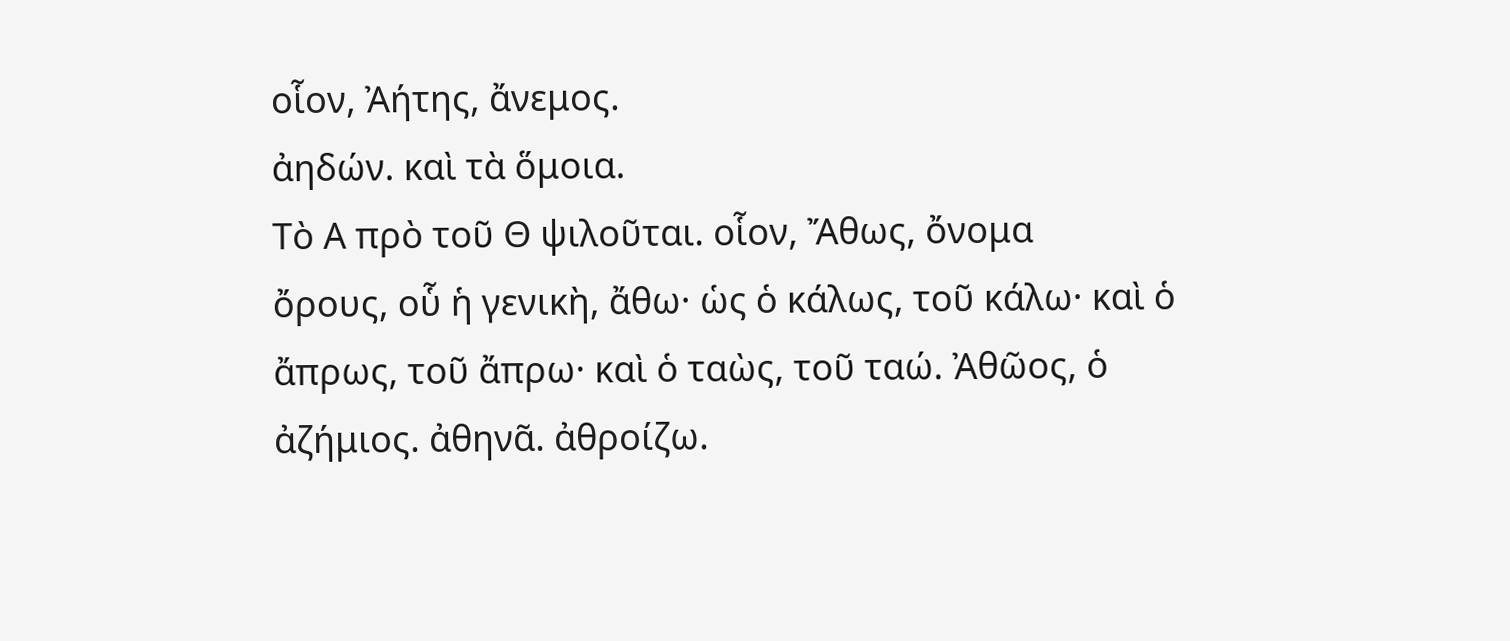οἷον, Ἀήτης, ἄνεμος.
ἀηδών. καὶ τὰ ὅμοια.
Τὸ Α πρὸ τοῦ Θ ψιλοῦται. οἷον, Ἄθως, ὄνομα
ὄρους, οὗ ἡ γενικὴ, ἄθω· ὡς ὁ κάλως, τοῦ κάλω· καὶ ὁ
ἄπρως, τοῦ ἄπρω· καὶ ὁ ταὼς, τοῦ ταώ. Ἀθῶος, ὁ
ἀζήμιος. ἀθηνᾶ. ἀθροίζω.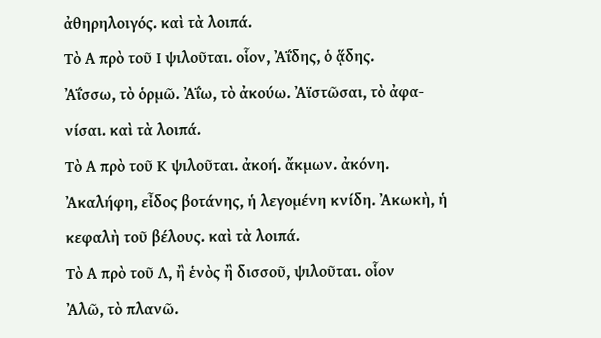ἀθηρηλοιγός. καὶ τὰ λοιπά.
Τὸ Α πρὸ τοῦ Ι ψιλοῦται. οἷον, Ἀΐδης, ὁ ᾅδης.
Ἀΐσσω, τὸ ὁρμῶ. Ἀΐω, τὸ ἀκούω. Ἀϊστῶσαι, τὸ ἀφα-
νίσαι. καὶ τὰ λοιπά.
Τὸ Α πρὸ τοῦ Κ ψιλοῦται. ἀκοή. ἄκμων. ἀκόνη.
Ἀκαλήφη, εἶδος βοτάνης, ἡ λεγομένη κνίδη. Ἀκωκὴ, ἡ
κεφαλὴ τοῦ βέλους. καὶ τὰ λοιπά.
Τὸ Α πρὸ τοῦ Λ, ἢ ἑνὸς ἢ δισσοῦ, ψιλοῦται. οἷον
Ἀλῶ, τὸ πλανῶ.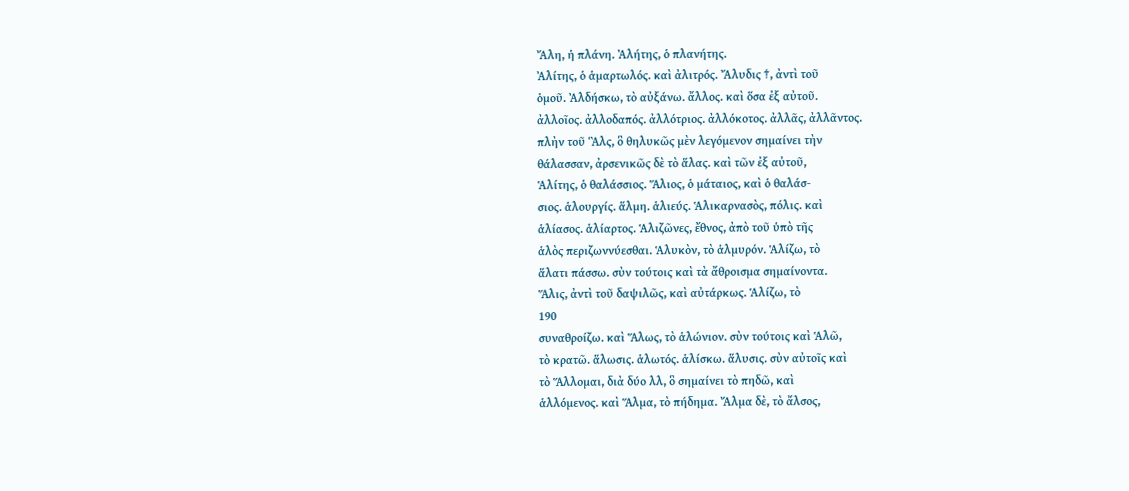Ἄλη, ἡ πλάνη. Ἀλήτης, ὁ πλανήτης.
Ἀλίτης, ὁ ἁμαρτωλός. καὶ ἀλιτρός. Ἄλυδις †, ἀντὶ τοῦ
ὁμοῦ. Ἀλδήσκω, τὸ αὐξάνω. ἄλλος. καὶ ὅσα ἐξ αὐτοῦ.
ἀλλοῖος. ἀλλοδαπός. ἀλλότριος. ἀλλόκοτος. ἀλλᾶς, ἀλλᾶντος.
πλὴν τοῦ Ἃλς, ὃ θηλυκῶς μὲν λεγόμενον σημαίνει τὴν
θάλασσαν, ἀρσενικῶς δὲ τὸ ἅλας. καὶ τῶν ἐξ αὐτοῦ,
Ἁλίτης, ὁ θαλάσσιος. Ἅλιος, ὁ μάταιος, καὶ ὁ θαλάσ-
σιος. ἁλουργίς. ἅλμη. ἁλιεύς. Ἁλικαρνασὸς, πόλις. καὶ
ἁλίασος. ἁλίαρτος. Ἁλιζῶνες, ἔθνος, ἀπὸ τοῦ ὑπὸ τῆς
ἁλὸς περιζωννύεσθαι. Ἁλυκὸν, τὸ ἁλμυρόν. Ἁλίζω, τὸ
ἅλατι πάσσω. σὺν τούτοις καὶ τὰ ἄθροισμα σημαίνοντα.
Ἅλις, ἀντὶ τοῦ δαψιλῶς, καὶ αὐτάρκως. Ἁλίζω, τὸ
190
συναθροίζω. καὶ Ἅλως, τὸ ἁλώνιον. σὺν τούτοις καὶ Ἁλῶ,
τὸ κρατῶ. ἅλωσις. ἁλωτός. ἁλίσκω. ἅλυσις. σὺν αὐτοῖς καὶ
τὸ Ἅλλομαι, διὰ δύο λλ, ὃ σημαίνει τὸ πηδῶ, καὶ
ἁλλόμενος. καὶ Ἅλμα, τὸ πήδημα. Ἄλμα δὲ, τὸ ἄλσος,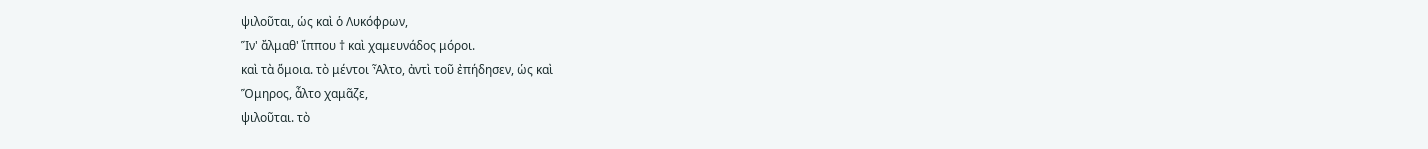ψιλοῦται, ὡς καὶ ὁ Λυκόφρων,
Ἵν' ἄλμαθ' ἵππου † καὶ χαμευνάδος μόροι.
καὶ τὰ ὅμοια. τὸ μέντοι Ἆλτο, ἀντὶ τοῦ ἐπήδησεν, ὡς καὶ
Ὅμηρος, ἆλτο χαμᾶζε,
ψιλοῦται. τὸ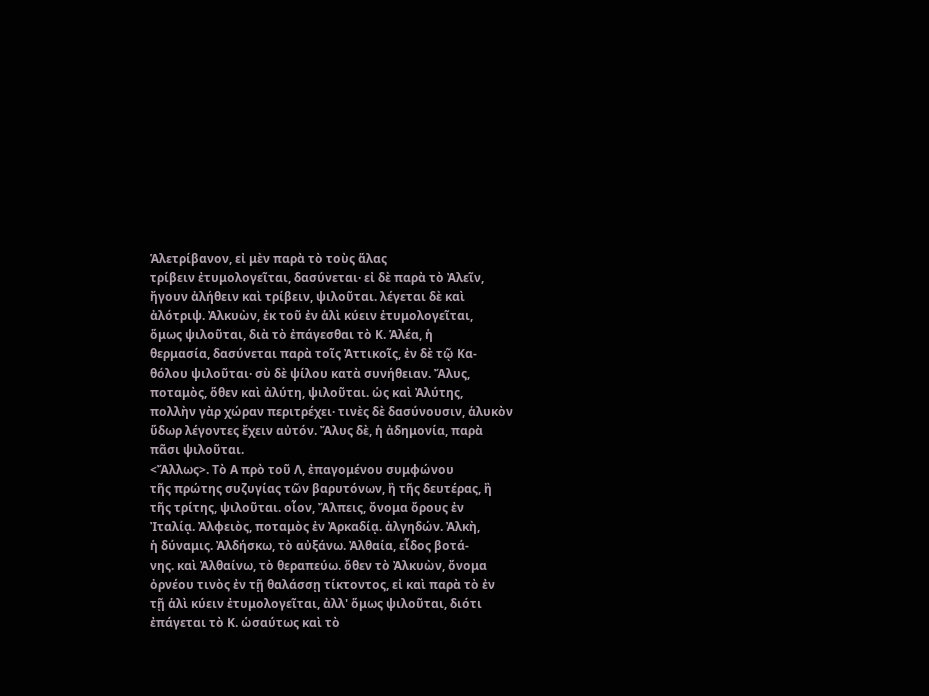Ἁλετρίβανον, εἰ μὲν παρὰ τὸ τοὺς ἅλας
τρίβειν ἐτυμολογεῖται, δασύνεται· εἰ δὲ παρὰ τὸ Ἀλεῖν,
ἤγουν ἀλήθειν καὶ τρίβειν, ψιλοῦται. λέγεται δὲ καὶ
ἀλότριψ. Ἀλκυὼν, ἐκ τοῦ ἐν ἁλὶ κύειν ἐτυμολογεῖται,
ὅμως ψιλοῦται, διὰ τὸ ἐπάγεσθαι τὸ Κ. Ἁλέα, ἡ
θερμασία, δασύνεται παρὰ τοῖς Ἀττικοῖς, ἐν δὲ τῷ Κα-
θόλου ψιλοῦται· σὺ δὲ ψίλου κατὰ συνήθειαν. Ἄλυς,
ποταμὸς, ὅθεν καὶ ἀλύτη, ψιλοῦται. ὡς καὶ Ἀλύτης,
πολλὴν γὰρ χώραν περιτρέχει· τινὲς δὲ δασύνουσιν, ἁλυκὸν
ὕδωρ λέγοντες ἔχειν αὐτόν. Ἄλυς δὲ, ἡ ἀδημονία, παρὰ
πᾶσι ψιλοῦται.
<Ἄλλως>. Τὸ Α πρὸ τοῦ Λ, ἐπαγομένου συμφώνου
τῆς πρώτης συζυγίας τῶν βαρυτόνων, ἢ τῆς δευτέρας, ἢ
τῆς τρίτης, ψιλοῦται. οἷον, Ἄλπεις, ὄνομα ὄρους ἐν
Ἰταλίᾳ. Ἀλφειὸς, ποταμὸς ἐν Ἀρκαδίᾳ. ἀλγηδών. Ἀλκὴ,
ἡ δύναμις. Ἀλδήσκω, τὸ αὐξάνω. Ἀλθαία, εἶδος βοτά-
νης. καὶ Ἀλθαίνω, τὸ θεραπεύω. ὅθεν τὸ Ἀλκυὼν, ὄνομα
ὀρνέου τινὸς ἐν τῇ θαλάσσῃ τίκτοντος, εἰ καὶ παρὰ τὸ ἐν
τῇ ἁλὶ κύειν ἐτυμολογεῖται, ἀλλ' ὅμως ψιλοῦται, διότι
ἐπάγεται τὸ Κ. ὡσαύτως καὶ τὸ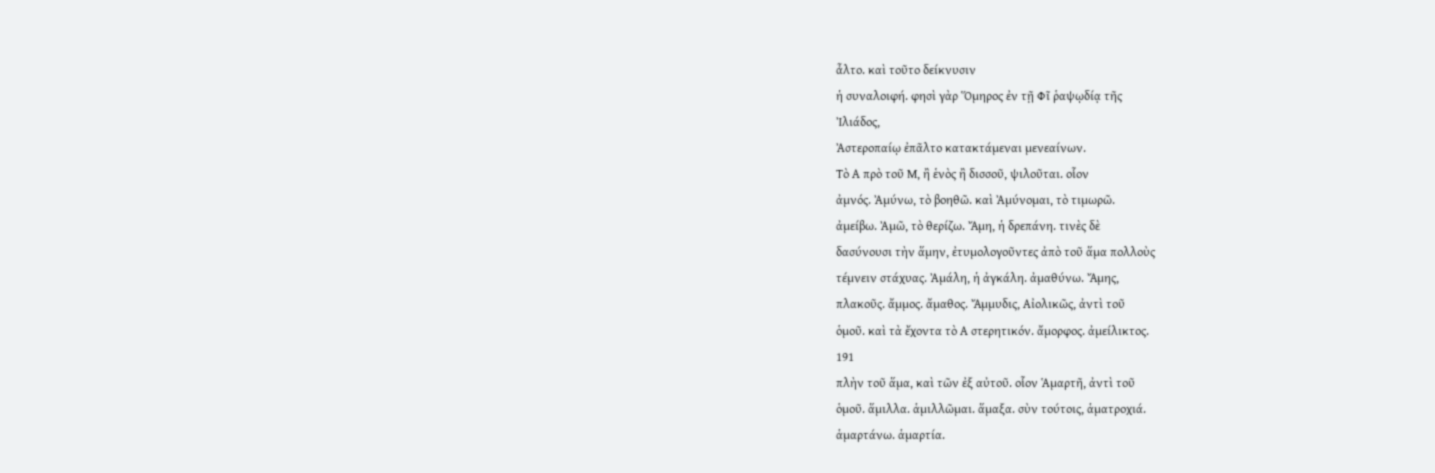ἆλτο. καὶ τοῦτο δείκνυσιν
ἡ συναλοιφή. φησὶ γὰρ Ὅμηρος ἐν τῇ Φῖ ῥαψῳδίᾳ τῆς
Ἰλιάδος,
Ἀστεροπαίῳ ἐπᾶλτο κατακτάμεναι μενεαίνων.
Τὸ Α πρὸ τοῦ Μ, ἢ ἑνὸς ἢ δισσοῦ, ψιλοῦται. οἷον
ἀμνός. Ἀμύνω, τὸ βοηθῶ. καὶ Ἀμύνομαι, τὸ τιμωρῶ.
ἀμείβω. Ἀμῶ, τὸ θερίζω. Ἄμη, ἡ δρεπάνη. τινὲς δὲ
δασύνουσι τὴν ἅμην, ἐτυμολογοῦντες ἀπὸ τοῦ ἅμα πολλοὺς
τέμνειν στάχυας. Ἀμάλη, ἡ ἀγκάλη. ἀμαθύνω. Ἄμης,
πλακοῦς. ἄμμος. ἄμαθος. Ἄμμυδις, Αἰολικῶς, ἀντὶ τοῦ
ὁμοῦ. καὶ τὰ ἔχοντα τὸ Α στερητικόν. ἄμορφος. ἀμείλικτος.
191
πλὴν τοῦ ἅμα, καὶ τῶν ἐξ αὐτοῦ. οἷον Ἁμαρτῆ, ἀντὶ τοῦ
ὁμοῦ. ἅμιλλα. ἁμιλλῶμαι. ἅμαξα. σὺν τούτοις, ἁματροχιά.
ἁμαρτάνω. ἁμαρτία.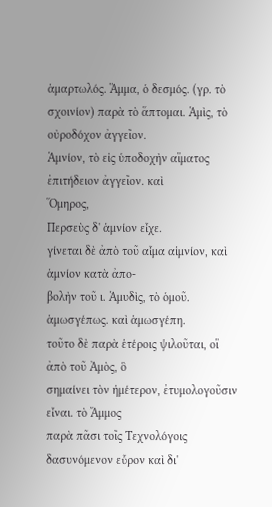ἁμαρτωλός. Ἅμμα, ὁ δεσμός. (γρ. τὸ
σχοινίον) παρὰ τὸ ἅπτομαι. Ἁμὶς, τὸ οὐροδόχον ἀγγεῖον.
Ἁμνίον, τὸ εἰς ὑποδοχὴν αἵματος ἐπιτήδειον ἀγγεῖον. καὶ
Ὅμηρος,
Περσεὺς δ' ἁμνίον εἶχε.
γίνεται δὲ ἀπὸ τοῦ αἷμα αἱμνίον, καὶ ἁμνίον κατὰ ἀπο-
βολὴν τοῦ ι. Ἁμυδὶς, τὸ ὁμοῦ. ἁμωσγέπως. καὶ ἁμωσγέπη.
τοῦτο δὲ παρὰ ἑτέροις ψιλοῦται, οἳ ἀπὸ τοῦ Ἀμὸς, ὃ
σημαίνει τὸν ἡμέτερον, ἐτυμολογοῦσιν εἶναι. τὸ Ἄμμος
παρὰ πᾶσι τοῖς Τεχνολόγοις δασυνόμενον εὗρον καὶ δι'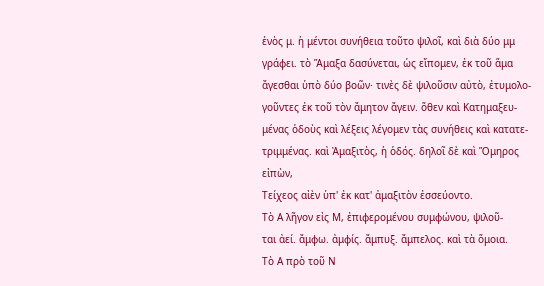ἑνὸς μ. ἡ μέντοι συνήθεια τοῦτο ψιλοῖ, καὶ διὰ δύο μμ
γράφει. τὸ Ἅμαξα δασύνεται, ὡς εἴπομεν, ἐκ τοῦ ἅμα
ἄγεσθαι ὑπὸ δύο βοῶν· τινὲς δὲ ψιλοῦσιν αὐτὸ, ἐτυμολο-
γοῦντες ἐκ τοῦ τὸν ἄμητον ἄγειν. ὅθεν καὶ Κατημαξευ-
μένας ὁδοὺς καὶ λέξεις λέγομεν τὰς συνήθεις καὶ κατατε-
τριμμένας. καὶ Ἀμαξιτὸς, ἡ ὁδός. δηλοῖ δὲ καὶ Ὅμηρος
εἰπὼν,
Τείχεος αἰὲν ὑπ' ἐκ κατ' ἀμαξιτὸν ἐσσεύοντο.
Τὸ Α λῆγον εἰς Μ, ἐπιφερομένου συμφώνου, ψιλοῦ-
ται ἀεί. ἄμφω. ἀμφίς. ἄμπυξ. ἄμπελος. καὶ τὰ ὅμοια.
Τὸ Α πρὸ τοῦ Ν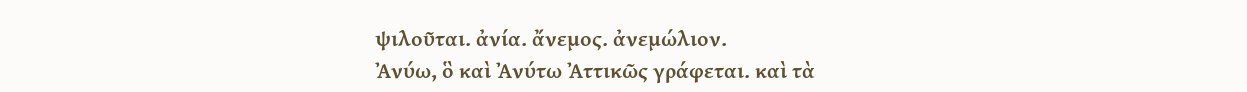ψιλοῦται. ἀνία. ἄνεμος. ἀνεμώλιον.
Ἀνύω, ὃ καὶ Ἀνύτω Ἀττικῶς γράφεται. καὶ τὰ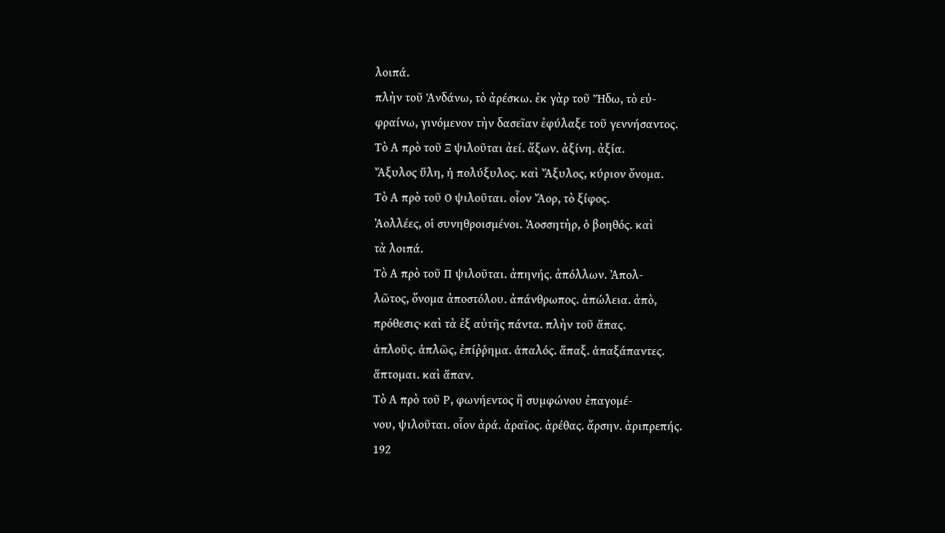λοιπά.
πλὴν τοῦ Ἁνδάνω, τὸ ἀρέσκω. ἐκ γὰρ τοῦ Ἥδω, τὸ εὐ-
φραίνω, γινόμενον τὴν δασεῖαν ἐφύλαξε τοῦ γεννήσαντος.
Τὸ Α πρὸ τοῦ Ξ ψιλοῦται ἀεί. ἄξων. ἀξίνη. ἀξία.
Ἄξυλος ὕλη, ἡ πολύξυλος. καὶ Ἄξυλος, κύριον ὄνομα.
Τὸ Α πρὸ τοῦ Ο ψιλοῦται. οἷον Ἄορ, τὸ ξίφος.
Ἀολλέες, οἱ συνηθροισμένοι. Ἀοσσητὴρ, ὁ βοηθός. καὶ
τὰ λοιπά.
Τὸ Α πρὸ τοῦ Π ψιλοῦται. ἀπηνής. ἀπόλλων. Ἀπολ-
λῶτος, ὄνομα ἀποστόλου. ἀπάνθρωπος. ἀπώλεια. ἀπὸ,
πρόθεσις· καὶ τὰ ἐξ αὐτῆς πάντα. πλὴν τοῦ ἅπας.
ἁπλοῦς. ἁπλῶς, ἐπίῤῥημα. ἁπαλός. ἅπαξ. ἁπαξάπαντες.
ἅπτομαι. καὶ ἅπαν.
Τὸ Α πρὸ τοῦ Ρ, φωνήεντος ἢ συμφώνου ἐπαγομέ-
νου, ψιλοῦται. οἷον ἀρά. ἀραῖος. ἀρέθας. ἄρσην. ἀριπρεπής.
192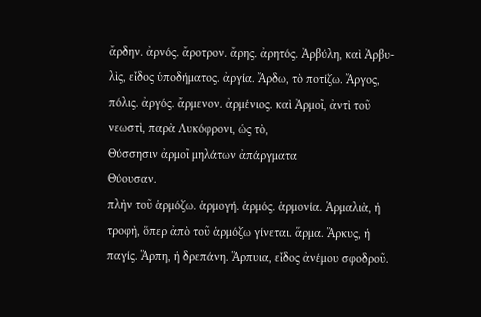ἄρδην. ἀρνός. ἄροτρον. ἄρης. ἀρητός. Ἀρβύλη, καὶ Ἀρβυ-
λὶς, εἶδος ὑποδήματος. ἀργία. Ἄρδω, τὸ ποτίζω. Ἄργος,
πόλις. ἀργός. ἄρμενον. ἀρμένιος. καὶ Ἀρμοῖ, ἀντὶ τοῦ
νεωστὶ, παρὰ Λυκόφρονι, ὡς τὸ,
Θύσσησιν ἀρμοῖ μηλάτων ἀπάργματα
Θύουσαν.
πλὴν τοῦ ἁρμόζω. ἁρμογή. ἁρμός. ἁρμονία. Ἁρμαλιὰ, ἡ
τροφὴ, ὅπερ ἀπὸ τοῦ ἁρμόζω γίνεται. ἅρμα. Ἅρκυς, ἡ
παγίς. Ἅρπη, ἡ δρεπάνη. Ἅρπυια, εἶδος ἀνέμου σφοδροῦ.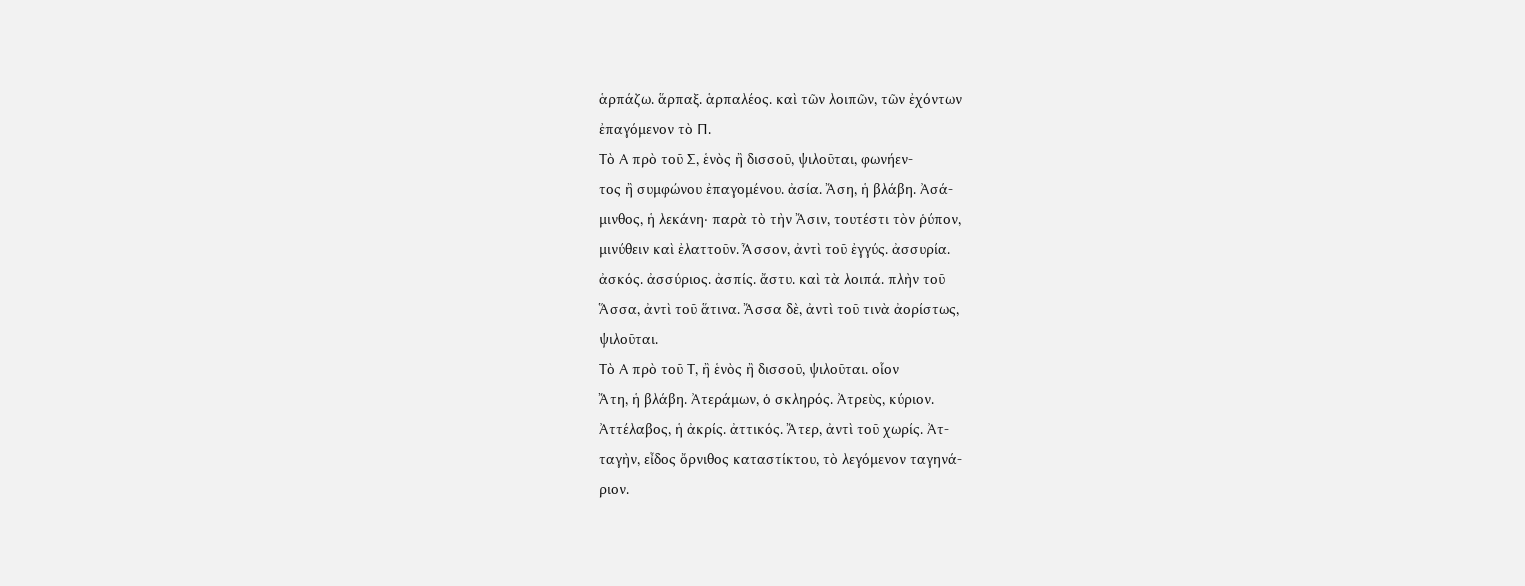ἁρπάζω. ἅρπαξ. ἁρπαλέος. καὶ τῶν λοιπῶν, τῶν ἐχόντων
ἐπαγόμενον τὸ Π.
Τὸ Α πρὸ τοῦ Σ, ἑνὸς ἢ δισσοῦ, ψιλοῦται, φωνήεν-
τος ἢ συμφώνου ἐπαγομένου. ἀσία. Ἄση, ἡ βλάβη. Ἀσά-
μινθος, ἡ λεκάνη· παρὰ τὸ τὴν Ἄσιν, τουτέστι τὸν ῥύπον,
μινύθειν καὶ ἐλαττοῦν. Ἆσσον, ἀντὶ τοῦ ἐγγύς. ἀσσυρία.
ἀσκός. ἀσσύριος. ἀσπίς. ἄστυ. καὶ τὰ λοιπά. πλὴν τοῦ
Ἅσσα, ἀντὶ τοῦ ἅτινα. Ἄσσα δὲ, ἀντὶ τοῦ τινὰ ἀορίστως,
ψιλοῦται.
Τὸ Α πρὸ τοῦ Τ, ἢ ἑνὸς ἢ δισσοῦ, ψιλοῦται. οἷον
Ἄτη, ἡ βλάβη. Ἀτεράμων, ὁ σκληρός. Ἀτρεὺς, κύριον.
Ἀττέλαβος, ἡ ἀκρίς. ἀττικός. Ἄτερ, ἀντὶ τοῦ χωρίς. Ἀτ-
ταγὴν, εἶδος ὄρνιθος καταστίκτου, τὸ λεγόμενον ταγηνά-
ριον.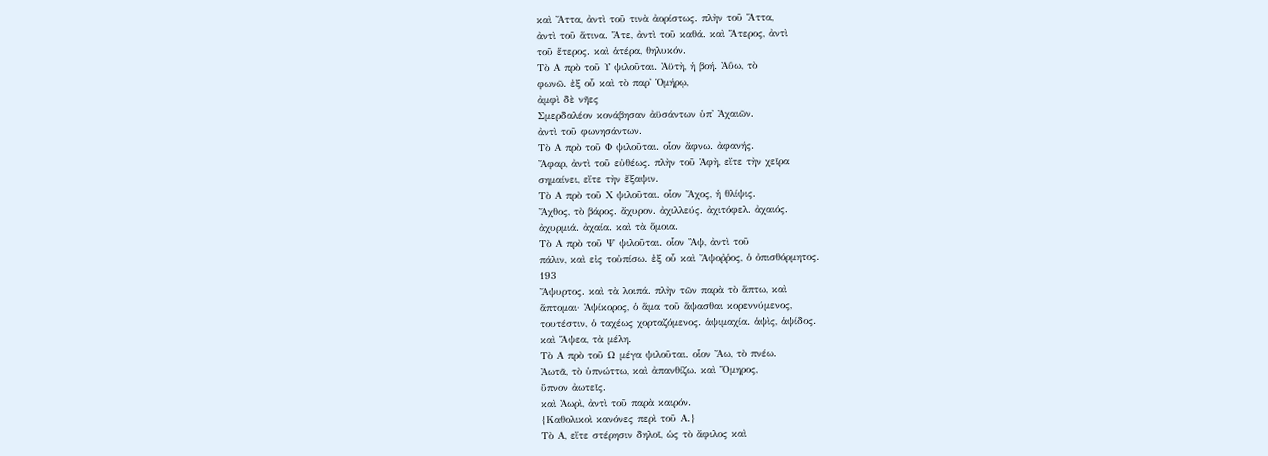καὶ Ἄττα, ἀντὶ τοῦ τινὰ ἀορίστως. πλὴν τοῦ Ἅττα,
ἀντὶ τοῦ ἅτινα. Ἅτε, ἀντὶ τοῦ καθά. καὶ Ἅτερος, ἀντὶ
τοῦ ἕτερος. καὶ ἁτέρα, θηλυκόν.
Τὸ Α πρὸ τοῦ Υ ψιλοῦται. Ἀϋτὴ, ἡ βοή. Ἀΰω, τὸ
φωνῶ. ἐξ οὗ καὶ τὸ παρ' Ὁμήρῳ,
ἀμφὶ δὲ νῆες
Σμερδαλέον κονάβησαν ἀϋσάντων ὑπ' Ἀχαιῶν.
ἀντὶ τοῦ φωνησάντων.
Τὸ Α πρὸ τοῦ Φ ψιλοῦται. οἷον ἄφνω. ἀφανής.
Ἄφαρ, ἀντὶ τοῦ εὐθέως. πλὴν τοῦ Ἁφὴ, εἴτε τὴν χεῖρα
σημαίνει, εἴτε τὴν ἔξαψιν.
Τὸ Α πρὸ τοῦ Χ ψιλοῦται. οἷον Ἄχος, ἡ θλίψις.
Ἄχθος, τὸ βάρος. ἄχυρον. ἀχιλλεύς. ἀχιτόφελ. ἀχαιός.
ἀχυρμιά. ἀχαία. καὶ τὰ ὅμοια.
Τὸ Α πρὸ τοῦ Ψ ψιλοῦται. οἷον Ἂψ, ἀντὶ τοῦ
πάλιν, καὶ εἰς τοὐπίσω. ἐξ οὗ καὶ Ἄψοῤῥος, ὁ ὀπισθόρμητος.
193
Ἄψυρτος. καὶ τὰ λοιπά. πλὴν τῶν παρὰ τὸ ἅπτω, καὶ
ἅπτομαι· Ἁψίκορος, ὁ ἅμα τοῦ ἅψασθαι κορεννύμενος,
τουτέστιν, ὁ ταχέως χορταζόμενος. ἁψιμαχία. ἁψὶς, ἁψίδος.
καὶ Ἅψεα, τὰ μέλη.
Τὸ Α πρὸ τοῦ Ω μέγα ψιλοῦται. οἷον Ἄω, τὸ πνέω.
Ἀωτᾶ, τὸ ὑπνώττω, καὶ ἀπανθίζω. καὶ Ὅμηρος,
ὕπνον ἀωτεῖς.
καὶ Ἀωρὶ, ἀντὶ τοῦ παρὰ καιρόν.
{Καθολικοὶ κανόνες περὶ τοῦ Α.}
Τὸ Α, εἴτε στέρησιν δηλοῖ, ὡς τὸ ἄφιλος καὶ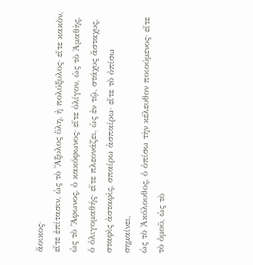ἄοικος·
εἴτε ἐπίτασιν, ὡς τὸ Ἄξυλος ὕλη, ἡ πολύξυλος· εἴτε κακὸν,
ὡς τὸ Ἄφωνος, ὁ κακόφωνος· εἴτε ὀλίγον, ὡς τὸ Ἀμαθὴς,
ὁ ὀλιγομαθής· εἴτε πλεονάζει, ὡς ἐν τῷ, στάχυς ἄσταχυς,
σταφὶς ἀσταφὶς, σπαίρω ἀσπαίρω· εἴτε τὸ ὀπίσω σημαίνει,
ὡς τὸ Ἀκόλουθος, ὁ ὀπίσω τὴν κέλευθον ποιούμενος· εἴτε
τὸ ὁμοῦ, ὡς τὸ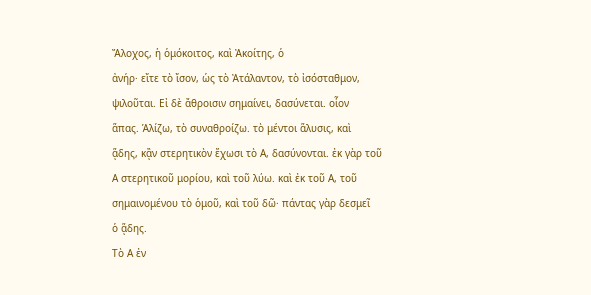Ἄλοχος, ἡ ὁμόκοιτος, καὶ Ἀκοίτης, ὁ
ἀνήρ· εἴτε τὸ ἴσον, ὡς τὸ Ἀτάλαντον, τὸ ἰσόσταθμον,
ψιλοῦται. Εἰ δὲ ἄθροισιν σημαίνει, δασύνεται. οἷον
ἅπας. Ἁλίζω, τὸ συναθροίζω. τὸ μέντοι ἅλυσις, καὶ
ᾅδης, κᾂν στερητικὸν ἔχωσι τὸ Α, δασύνονται. ἐκ γὰρ τοῦ
Α στερητικοῦ μορίου, καὶ τοῦ λύω. καὶ ἐκ τοῦ Α, τοῦ
σημαινομένου τὸ ὁμοῦ, καὶ τοῦ δῶ· πάντας γὰρ δεσμεῖ
ὁ ᾅδης.
Τὸ Α ἐν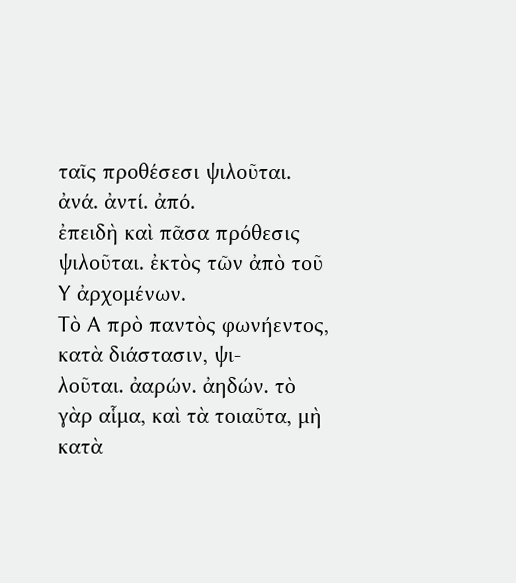ταῖς προθέσεσι ψιλοῦται. ἀνά. ἀντί. ἀπό.
ἐπειδὴ καὶ πᾶσα πρόθεσις ψιλοῦται. ἐκτὸς τῶν ἀπὸ τοῦ
Υ ἀρχομένων.
Τὸ Α πρὸ παντὸς φωνήεντος, κατὰ διάστασιν, ψι-
λοῦται. ἀαρών. ἀηδών. τὸ γὰρ αἷμα, καὶ τὰ τοιαῦτα, μὴ
κατὰ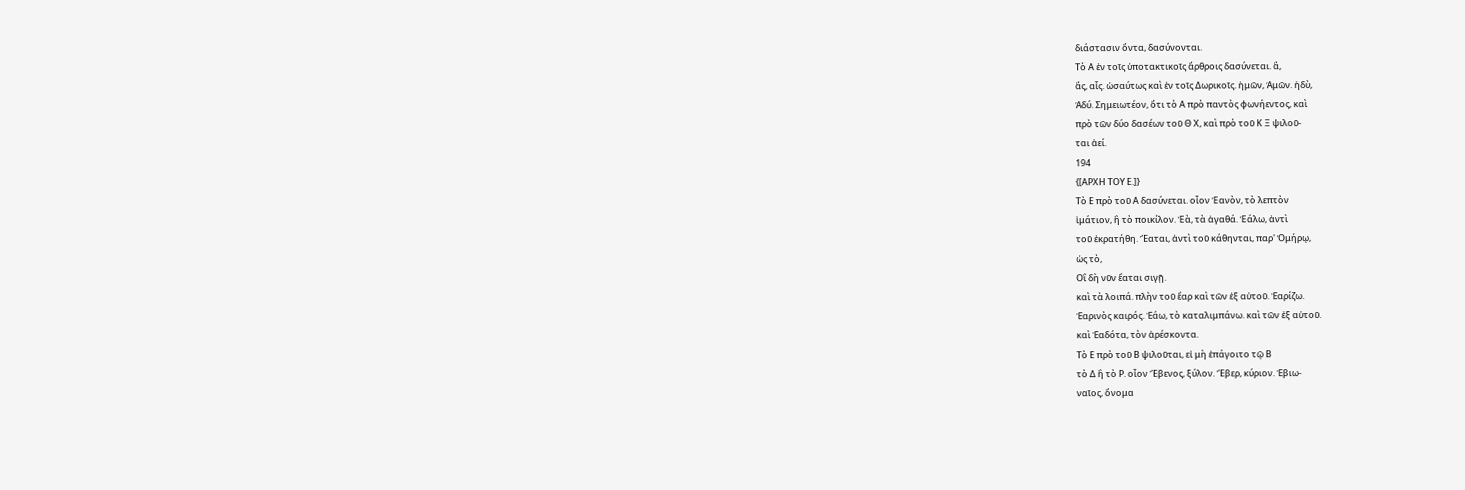διάστασιν ὄντα, δασύνονται.
Τὸ Α ἐν τοῖς ὑποτακτικοῖς ἄρθροις δασύνεται. ἃ,
ἃς, αἷς. ὡσαύτως καὶ ἐν τοῖς Δωρικοῖς. ἡμῶν, Ἁμῶν. ἡδὺ,
Ἁδύ. Σημειωτέον, ὅτι τὸ Α πρὸ παντὸς φωνήεντος, καὶ
πρὸ τῶν δύο δασέων τοῦ Θ Χ, καὶ πρὸ τοῦ Κ Ξ ψιλοῦ-
ται ἀεί.
194
{[ΑΡΧΗ ΤΟΥ Ε.]}
Τὸ Ε πρὸ τοῦ Α δασύνεται. οἷον Ἑανὸν, τὸ λεπτὸν
ἱμάτιον, ἢ τὸ ποικίλον. Ἑὰ, τὰ ἀγαθά. Ἑάλω, ἀντὶ
τοῦ ἐκρατήθη. Ἕαται, ἀντὶ τοῦ κάθηνται, παρ' Ὁμήρῳ,
ὡς τὸ,
Οἳ δὴ νῦν ἕαται σιγῇ.
καὶ τὰ λοιπά. πλὴν τοῦ ἔαρ καὶ τῶν ἐξ αὐτοῦ. Ἐαρίζω.
Ἐαρινὸς καιρός. Ἐάω, τὸ καταλιμπάνω. καὶ τῶν ἐξ αὐτοῦ.
καὶ Ἐαδότα, τὸν ἀρέσκοντα.
Τὸ Ε πρὸ τοῦ Β ψιλοῦται, εἰ μὴ ἐπάγοιτο τῷ Β
τὸ Δ ἢ τὸ Ρ. οἷον Ἔβενος, ξύλον. Ἔβερ, κύριον. Ἐβιω-
ναῖος, ὄνομα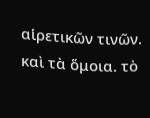αἱρετικῶν τινῶν. καὶ τὰ ὅμοια. τὸ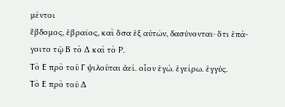μέντοι
ἕβδομος, ἑβραῖος, καὶ ὅσα ἐξ αὐτῶν, δασύνονται· ὅτι ἐπά-
γοιτο τῷ Β τὸ Δ καὶ τὸ Ρ.
Τὸ Ε πρὸ τοῦ Γ ψιλοῦται ἀεί. οἷον ἐγώ. ἐγείρω. ἐγγύς.
Τὸ Ε πρὸ τοῦ Δ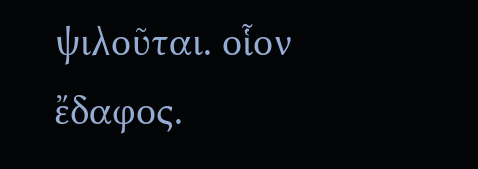ψιλοῦται. οἷον ἔδαφος.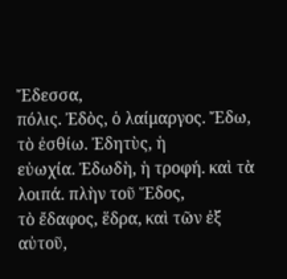Ἔδεσσα,
πόλις. Ἐδὸς, ὁ λαίμαργος. Ἔδω, τὸ ἐσθίω. Ἐδητὺς, ἡ
εὐωχία. Ἐδωδὴ, ἡ τροφή. καὶ τὰ λοιπά. πλὴν τοῦ Ἕδος,
τὸ ἔδαφος, ἕδρα, καὶ τῶν ἐξ αὐτοῦ,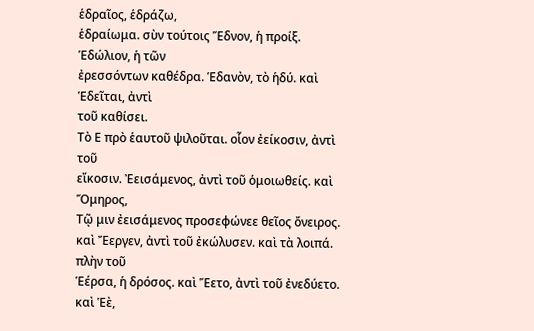ἑδραῖος, ἑδράζω,
ἑδραίωμα. σὺν τούτοις Ἕδνον, ἡ προίξ. Ἑδώλιον, ἡ τῶν
ἐρεσσόντων καθέδρα. Ἑδανὸν, τὸ ἡδύ. καὶ Ἑδεῖται, ἀντὶ
τοῦ καθίσει.
Τὸ Ε πρὸ ἑαυτοῦ ψιλοῦται. οἷον ἐείκοσιν, ἀντὶ τοῦ
εἴκοσιν. Ἐεισάμενος, ἀντὶ τοῦ ὁμοιωθείς. καὶ Ὅμηρος,
Τῷ μιν ἐεισάμενος προσεφώνεε θεῖος ὄνειρος.
καὶ Ἔεργεν, ἀντὶ τοῦ ἐκώλυσεν. καὶ τὰ λοιπά. πλὴν τοῦ
Ἑέρσα, ἡ δρόσος. καὶ Ἕετο, ἀντὶ τοῦ ἐνεδύετο. καὶ Ἑὲ,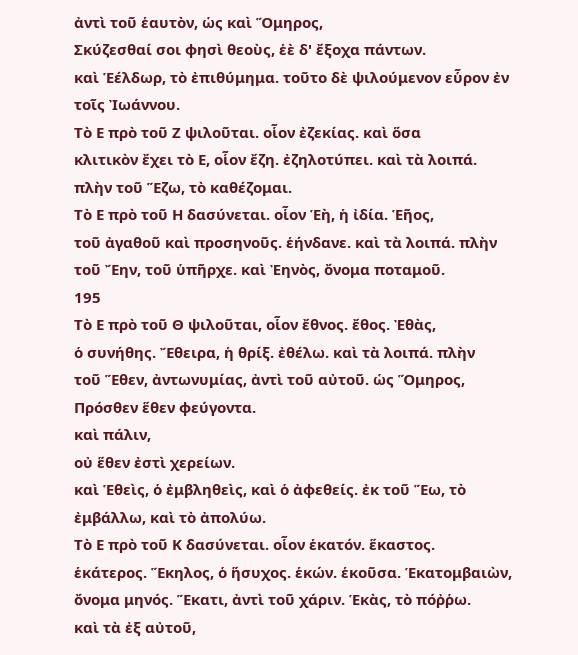ἀντὶ τοῦ ἑαυτὸν, ὡς καὶ Ὅμηρος,
Σκύζεσθαί σοι φησὶ θεοὺς, ἑὲ δ' ἔξοχα πάντων.
καὶ Ἑέλδωρ, τὸ ἐπιθύμημα. τοῦτο δὲ ψιλούμενον εὗρον ἐν
τοῖς Ἰωάννου.
Τὸ Ε πρὸ τοῦ Ζ ψιλοῦται. οἷον ἐζεκίας. καὶ ὅσα
κλιτικὸν ἔχει τὸ Ε, οἷον ἔζη. ἐζηλοτύπει. καὶ τὰ λοιπά.
πλὴν τοῦ Ἕζω, τὸ καθέζομαι.
Τὸ Ε πρὸ τοῦ Η δασύνεται. οἷον Ἑὴ, ἡ ἰδία. Ἑῆος,
τοῦ ἀγαθοῦ καὶ προσηνοῦς. ἑήνδανε. καὶ τὰ λοιπά. πλὴν
τοῦ Ἔην, τοῦ ὑπῆρχε. καὶ Ἐηνὸς, ὄνομα ποταμοῦ.
195
Τὸ Ε πρὸ τοῦ Θ ψιλοῦται, οἷον ἔθνος. ἔθος. Ἐθὰς,
ὁ συνήθης. Ἔθειρα, ἡ θρίξ. ἐθέλω. καὶ τὰ λοιπά. πλὴν
τοῦ Ἕθεν, ἀντωνυμίας, ἀντὶ τοῦ αὐτοῦ. ὡς Ὅμηρος,
Πρόσθεν ἕθεν φεύγοντα.
καὶ πάλιν,
οὐ ἕθεν ἐστὶ χερείων.
καὶ Ἑθεὶς, ὁ ἐμβληθεὶς, καὶ ὁ ἀφεθείς. ἐκ τοῦ Ἕω, τὸ
ἐμβάλλω, καὶ τὸ ἀπολύω.
Τὸ Ε πρὸ τοῦ Κ δασύνεται. οἷον ἑκατόν. ἕκαστος.
ἑκάτερος. Ἕκηλος, ὁ ἥσυχος. ἑκών. ἑκοῦσα. Ἑκατομβαιὼν,
ὄνομα μηνός. Ἕκατι, ἀντὶ τοῦ χάριν. Ἑκὰς, τὸ πόῤῥω.
καὶ τὰ ἐξ αὐτοῦ,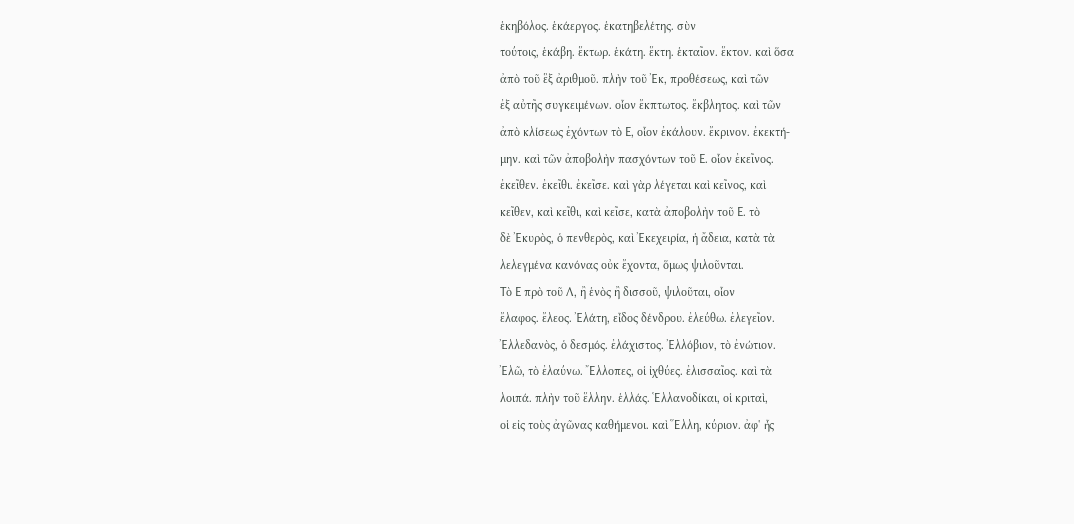ἑκηβόλος. ἑκάεργος. ἑκατηβελέτης. σὺν
τούτοις, ἑκάβη. ἕκτωρ. ἑκάτη. ἕκτη. ἑκταῖον. ἕκτον. καὶ ὅσα
ἀπὸ τοῦ ἓξ ἀριθμοῦ. πλὴν τοῦ Ἐκ, προθέσεως, καὶ τῶν
ἐξ αὐτῆς συγκειμένων. οἷον ἔκπτωτος. ἔκβλητος. καὶ τῶν
ἀπὸ κλίσεως ἐχόντων τὸ Ε, οἷον ἐκάλουν. ἔκρινον. ἐκεκτή-
μην. καὶ τῶν ἀποβολὴν πασχόντων τοῦ Ε. οἷον ἐκεῖνος.
ἐκεῖθεν. ἐκεῖθι. ἐκεῖσε. καὶ γὰρ λέγεται καὶ κεῖνος, καὶ
κεῖθεν, καὶ κεῖθι, καὶ κεῖσε, κατὰ ἀποβολὴν τοῦ Ε. τὸ
δὲ Ἐκυρὸς, ὁ πενθερὸς, καὶ Ἐκεχειρία, ἡ ἄδεια, κατὰ τὰ
λελεγμένα κανόνας οὐκ ἔχοντα, ὅμως ψιλοῦνται.
Τὸ Ε πρὸ τοῦ Λ, ἢ ἑνὸς ἢ δισσοῦ, ψιλοῦται, οἷον
ἔλαφος. ἔλεος. Ἐλάτη, εἶδος δένδρου. ἐλεύθω. ἐλεγεῖον.
Ἐλλεδανὸς, ὁ δεσμός. ἐλάχιστος. Ἐλλόβιον, τὸ ἐνώτιον.
Ἐλῶ, τὸ ἐλαύνω. Ἔλλοπες, οἱ ἰχθύες. ἐλισσαῖος. καὶ τὰ
λοιπά. πλὴν τοῦ ἕλλην. ἑλλάς. Ἑλλανοδίκαι, οἱ κριταὶ,
οἱ εἰς τοὺς ἀγῶνας καθήμενοι. καὶ Ἕλλη, κύριον. ἀφ' ἧς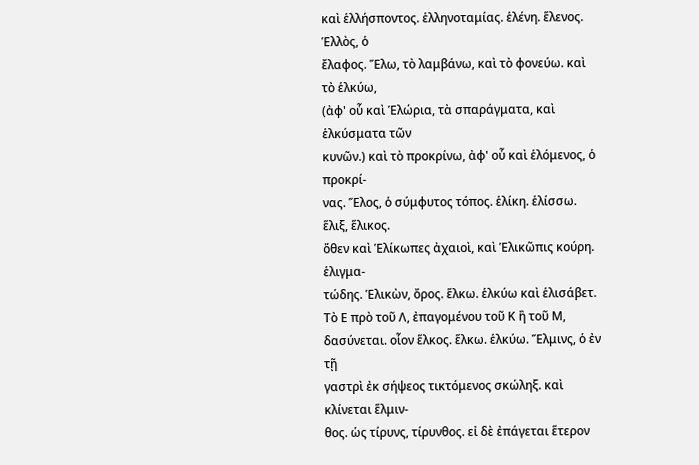καὶ ἑλλήσποντος. ἑλληνοταμίας. ἑλένη. ἕλενος. Ἑλλὸς, ὁ
ἔλαφος. Ἕλω, τὸ λαμβάνω, καὶ τὸ φονεύω. καὶ τὸ ἑλκύω,
(ἀφ' οὗ καὶ Ἑλώρια, τὰ σπαράγματα, καὶ ἑλκύσματα τῶν
κυνῶν.) καὶ τὸ προκρίνω, ἀφ' οὗ καὶ ἑλόμενος, ὁ προκρί-
νας. Ἕλος, ὁ σύμφυτος τόπος. ἑλίκη. ἑλίσσω. ἕλιξ, ἕλικος.
ὅθεν καὶ Ἑλίκωπες ἀχαιοὶ, καὶ Ἑλικῶπις κούρη. ἑλιγμα-
τώδης. Ἑλικὼν, ὄρος. ἕλκω. ἑλκύω καὶ ἑλισάβετ.
Τὸ Ε πρὸ τοῦ Λ, ἐπαγομένου τοῦ Κ ἢ τοῦ Μ,
δασύνεται. οἷον ἕλκος. ἕλκω. ἑλκύω. Ἕλμινς, ὁ ἐν τῇ
γαστρὶ ἐκ σήψεος τικτόμενος σκώληξ. καὶ κλίνεται ἕλμιν-
θος. ὡς τίρυνς, τίρυνθος. εἰ δὲ ἐπάγεται ἕτερον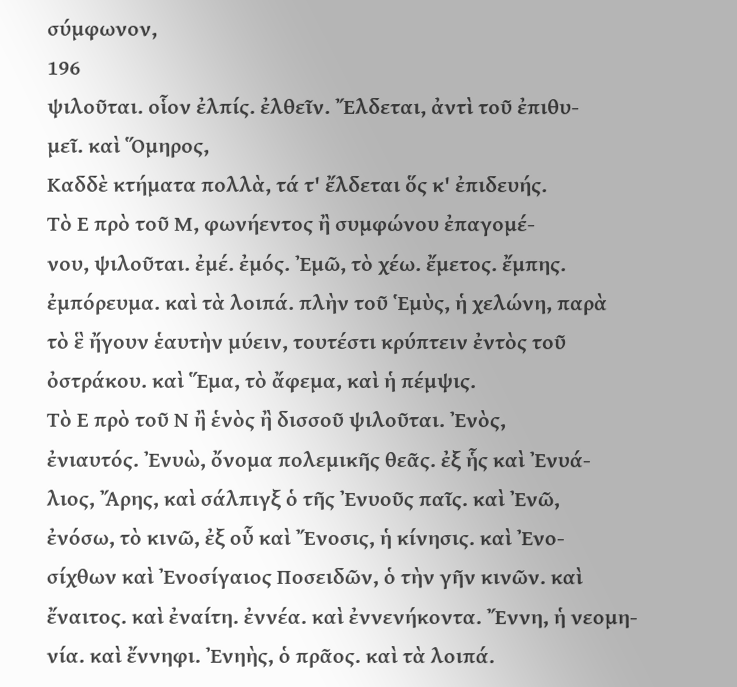σύμφωνον,
196
ψιλοῦται. οἷον ἐλπίς. ἐλθεῖν. Ἔλδεται, ἀντὶ τοῦ ἐπιθυ-
μεῖ. καὶ Ὅμηρος,
Καδδὲ κτήματα πολλὰ, τά τ' ἔλδεται ὅς κ' ἐπιδευής.
Τὸ Ε πρὸ τοῦ Μ, φωνήεντος ἢ συμφώνου ἐπαγομέ-
νου, ψιλοῦται. ἐμέ. ἐμός. Ἐμῶ, τὸ χέω. ἔμετος. ἔμπης.
ἐμπόρευμα. καὶ τὰ λοιπά. πλὴν τοῦ Ἑμὺς, ἡ χελώνη, παρὰ
τὸ ἓ ἤγουν ἑαυτὴν μύειν, τουτέστι κρύπτειν ἐντὸς τοῦ
ὀστράκου. καὶ Ἕμα, τὸ ἄφεμα, καὶ ἡ πέμψις.
Τὸ Ε πρὸ τοῦ Ν ἢ ἑνὸς ἢ δισσοῦ ψιλοῦται. Ἐνὸς,
ἐνιαυτός. Ἐνυὼ, ὄνομα πολεμικῆς θεᾶς. ἐξ ἧς καὶ Ἐνυά-
λιος, Ἄρης, καὶ σάλπιγξ ὁ τῆς Ἐνυοῦς παῖς. καὶ Ἐνῶ,
ἐνόσω, τὸ κινῶ, ἐξ οὗ καὶ Ἔνοσις, ἡ κίνησις. καὶ Ἐνο-
σίχθων καὶ Ἐνοσίγαιος Ποσειδῶν, ὁ τὴν γῆν κινῶν. καὶ
ἔναιτος. καὶ ἐναίτη. ἐννέα. καὶ ἐννενήκοντα. Ἔννη, ἡ νεομη-
νία. καὶ ἔννηφι. Ἐνηὴς, ὁ πρᾶος. καὶ τὰ λοιπά.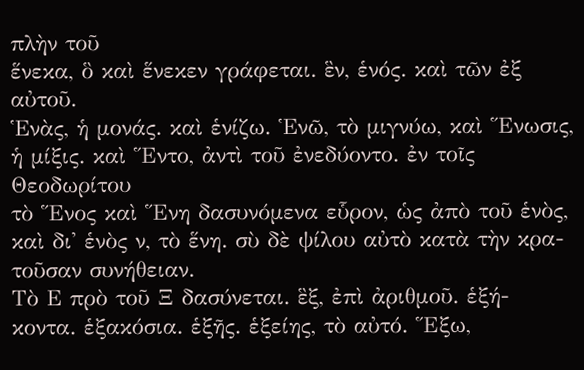πλὴν τοῦ
ἕνεκα, ὃ καὶ ἕνεκεν γράφεται. ἓν, ἑνός. καὶ τῶν ἐξ αὐτοῦ.
Ἑνὰς, ἡ μονάς. καὶ ἑνίζω. Ἑνῶ, τὸ μιγνύω, καὶ Ἕνωσις,
ἡ μίξις. καὶ Ἕντο, ἀντὶ τοῦ ἐνεδύοντο. ἐν τοῖς Θεοδωρίτου
τὸ Ἕνος καὶ Ἕνη δασυνόμενα εὗρον, ὡς ἀπὸ τοῦ ἑνὸς,
καὶ δι' ἑνὸς ν, τὸ ἕνη. σὺ δὲ ψίλου αὐτὸ κατὰ τὴν κρα-
τοῦσαν συνήθειαν.
Τὸ Ε πρὸ τοῦ Ξ δασύνεται. ἓξ, ἐπὶ ἀριθμοῦ. ἑξή-
κοντα. ἑξακόσια. ἑξῆς. ἑξείης, τὸ αὐτό. Ἕξω,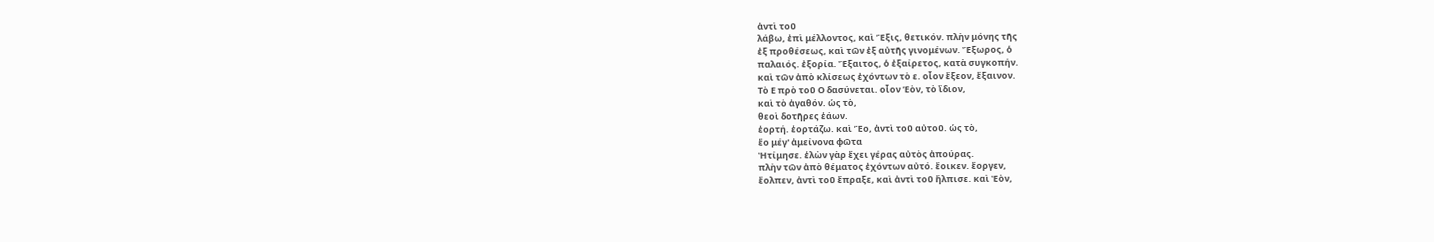ἀντὶ τοῦ
λάβω, ἐπὶ μέλλοντος, καὶ Ἕξις, θετικόν. πλὴν μόνης τῆς
ἐξ προθέσεως, καὶ τῶν ἐξ αὐτῆς γινομένων. Ἔξωρος, ὁ
παλαιός. ἐξορία. Ἔξαιτος, ὁ ἐξαίρετος, κατὰ συγκοπήν.
καὶ τῶν ἀπὸ κλίσεως ἐχόντων τὸ ε. οἷον ἔξεον, ἔξαινον.
Τὸ Ε πρὸ τοῦ Ο δασύνεται. οἷον Ἑὸν, τὸ ἴδιον,
καὶ τὸ ἀγαθόν. ὡς τὸ,
θεοὶ δοτῆρες ἑάων.
ἑορτή. ἑορτάζω. καὶ Ἕο, ἀντὶ τοῦ αὐτοῦ. ὡς τὸ,
ἕο μέγ' ἀμείνονα φῶτα
Ἠτίμησε. ἑλὼν γὰρ ἔχει γέρας αὐτὸς ἀπούρας.
πλὴν τῶν ἀπὸ θέματος ἐχόντων αὐτό. ἔοικεν. ἔοργεν,
ἔολπεν, ἀντὶ τοῦ ἔπραξε, καὶ ἀντὶ τοῦ ἤλπισε. καὶ Ἐὸν,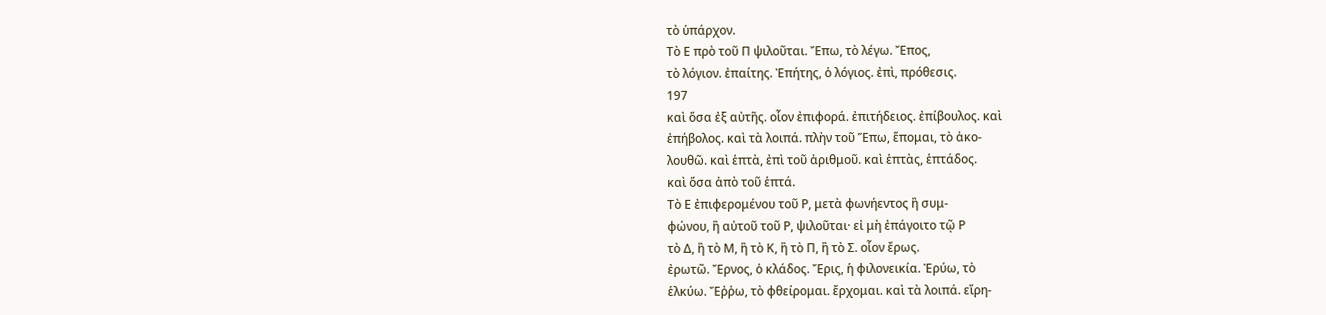τὸ ὑπάρχον.
Τὸ Ε πρὸ τοῦ Π ψιλοῦται. Ἔπω, τὸ λέγω. Ἔπος,
τὸ λόγιον. ἐπαίτης. Ἐπήτης, ὁ λόγιος. ἐπὶ, πρόθεσις.
197
καὶ ὅσα ἐξ αὐτῆς. οἷον ἐπιφορά. ἐπιτήδειος. ἐπίβουλος. καὶ
ἐπήβολος. καὶ τὰ λοιπά. πλὴν τοῦ Ἕπω, ἕπομαι, τὸ ἀκο-
λουθῶ. καὶ ἑπτὰ, ἐπὶ τοῦ ἀριθμοῦ. καὶ ἑπτὰς, ἑπτάδος.
καὶ ὅσα ἀπὸ τοῦ ἑπτά.
Τὸ Ε ἐπιφερομένου τοῦ Ρ, μετὰ φωνήεντος ἢ συμ-
φώνου, ἢ αὐτοῦ τοῦ Ρ, ψιλοῦται· εἰ μὴ ἐπάγοιτο τῷ Ρ
τὸ Δ, ἢ τὸ Μ, ἢ τὸ Κ, ἢ τὸ Π, ἢ τὸ Σ. οἷον ἔρως.
ἐρωτῶ. Ἔρνος, ὁ κλάδος. Ἔρις, ἡ φιλονεικία. Ἐρύω, τὸ
ἑλκύω. Ἔῤῥω, τὸ φθείρομαι. ἔρχομαι. καὶ τὰ λοιπά. εἴρη-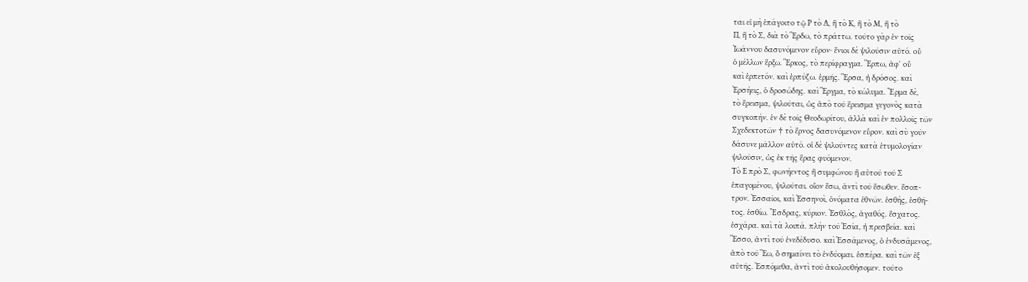ται εἰ μὴ ἐπάγοιτο τῷ Ρ τὸ Δ, ἣ τὸ Κ, ἢ τὸ Μ, ἢ τὸ
Π, ἢ τὸ Σ, διὰ τὸ Ἕρδω, τὸ πράττω. τοῦτο γὰρ ἐν τοῖς
Ἰωάννου δασυνόμενον εὗρον· ἔνιοι δὲ ψιλοῦσιν αὐτό. οὗ
ὁ μέλλων ἕρξω. Ἕρκος, τὸ περίφραγμα. Ἕρπω, ἀφ' οὗ
καὶ ἑρπετόν. καὶ ἑρπύζω. ἑρμῆς. Ἕρσα, ἡ δρόσος. καὶ
Ἐρσήεις, ὁ δροσώδης. καὶ Ἕργμα, τὸ κώλυμα. Ἔρμα δὲ,
τὸ ἔρεισμα, ψιλοῦται, ὡς ἀπὸ τοῦ ἔρεισμα γεγονὸς κατὰ
συγκοπήν. ἐν δὲ τοῖς Θεοδωρίτου, ἀλλὰ καὶ ἐν πολλοῖς τῶν
Σχεδεκτοτῶν † τὸ ἔρνος δασυνόμενον εὗρον. καὶ σὺ γοῦν
δάσυνε μᾶλλον αὐτό. οἱ δὲ ψιλοῦντες κατὰ ἐτυμολογίαν
ψιλοῦσιν, ὡς ἐκ τῆς ἔρας φυόμενον.
Τὸ Ε πρὸ Σ, φωνήεντος ἢ συμφώνου ἢ αὐτοῦ τοῦ Σ
ἐπαγομένου, ψιλοῦται. οἷον ἔσω, ἀντὶ τοῦ ἔσωθεν. ἔσοπ-
τρον. Ἐσσαῖοι, καὶ Ἐσσηνοὶ, ὀνόματα ἐθνῶν. ἐσθὴς, ἐσθῆ-
τος. ἐσθίω. Ἔσδρας, κύριον. Ἐσθλὸς, ἀγαθός. ἔσχατος.
ἐσχάρα. καὶ τὰ λοιπά. πλὴν τοῦ Ἑσία, ἡ πρεσβεία. καὶ
Ἕσσο, ἀντὶ τοῦ ἐνεδέδυσο. καὶ Ἑσσάμενος, ὁ ἐνδυσάμενος,
ἀπὸ τοῦ Ἕω, ὃ σημαίνει τὸ ἐνδύομαι. ἑσπέρα. καὶ τῶν ἐξ
αὐτῆς. Ἑσπόμεθα, ἀντὶ τοῦ ἀκολουθήσομεν. τοῦτο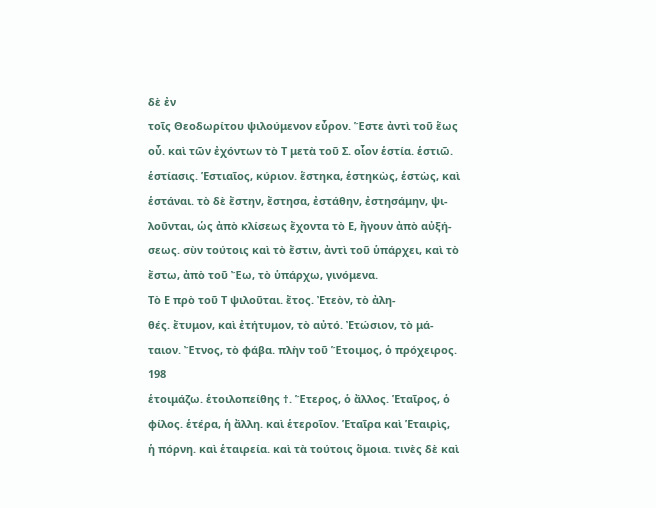δὲ ἐν
τοῖς Θεοδωρίτου ψιλούμενον εὗρον. Ἕστε ἀντὶ τοῦ ἕως
οὗ. καὶ τῶν ἐχόντων τὸ Τ μετὰ τοῦ Σ. οἷον ἑστία. ἑστιῶ.
ἑστίασις. Ἑστιαῖος, κύριον. ἕστηκα, ἑστηκὼς, ἑστὼς, καὶ
ἑστάναι. τὸ δὲ ἔστην, ἔστησα, ἐστάθην, ἐστησάμην, ψι-
λοῦνται, ὡς ἀπὸ κλίσεως ἔχοντα τὸ Ε, ἤγουν ἀπὸ αὐξή-
σεως. σὺν τούτοις καὶ τὸ ἔστιν, ἀντὶ τοῦ ὑπάρχει, καὶ τὸ
ἔστω, ἀπὸ τοῦ Ἔω, τὸ ὑπάρχω, γινόμενα.
Τὸ Ε πρὸ τοῦ Τ ψιλοῦται. ἔτος. Ἐτεὸν, τὸ ἀλη-
θές. ἔτυμον, καὶ ἐτήτυμον, τὸ αὐτό. Ἐτώσιον, τὸ μά-
ταιον. Ἔτνος, τὸ φάβα. πλὴν τοῦ Ἕτοιμος, ὁ πρόχειρος.
198
ἑτοιμάζω. ἑτοιλοπείθης †. Ἕτερος, ὁ ἄλλος. Ἑταῖρος, ὁ
φίλος. ἑτέρα, ἡ ἄλλη. καὶ ἑτεροῖον. Ἑταῖρα καὶ Ἑταιρὶς,
ἡ πόρνη. καὶ ἑταιρεία. καὶ τὰ τούτοις ὅμοια. τινὲς δὲ καὶ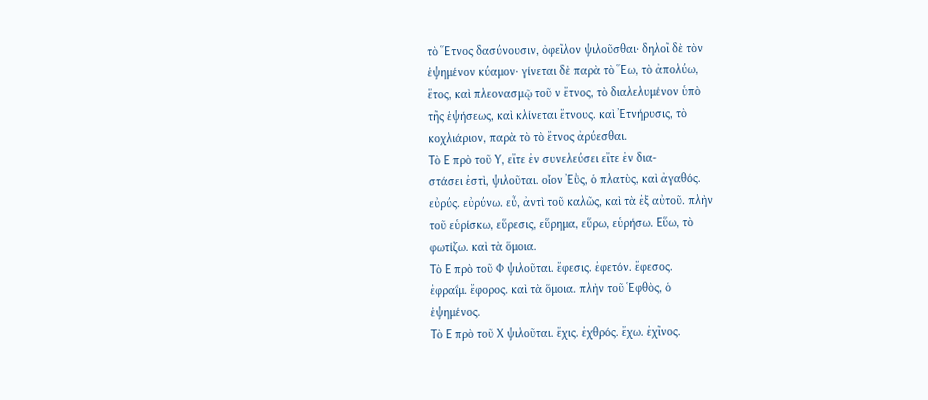τὸ Ἕτνος δασύνουσιν, ὀφεῖλον ψιλοῦσθαι· δηλοῖ δὲ τὸν
ἑψημένον κύαμον· γίνεται δὲ παρὰ τὸ Ἕω, τὸ ἀπολύω,
ἕτος, καὶ πλεονασμῷ τοῦ ν ἔτνος, τὸ διαλελυμένον ὑπὸ
τῆς ἑψήσεως, καὶ κλίνεται ἔτνους. καὶ Ἐτνήρυσις, τὸ
κοχλιάριον, παρὰ τὸ τὸ ἔτνος ἀρύεσθαι.
Τὸ Ε πρὸ τοῦ Υ, εἴτε ἐν συνελεύσει εἴτε ἐν δια-
στάσει ἐστὶ, ψιλοῦται. οἷον Ἐῢς, ὁ πλατὺς, καὶ ἀγαθός.
εὐρύς. εὐρύνω. εὖ, ἀντὶ τοῦ καλῶς, καὶ τὰ ἐξ αὐτοῦ. πλὴν
τοῦ εὑρίσκω, εὕρεσις, εὕρημα, εὕρω, εὑρήσω. Εὕω, τὸ
φωτίζω. καὶ τὰ ὅμοια.
Τὸ Ε πρὸ τοῦ Φ ψιλοῦται. ἔφεσις. ἐφετόν. ἔφεσος.
ἐφραΐμ. ἔφορος. καὶ τὰ ὅμοια. πλὴν τοῦ Ἑφθὸς, ὁ
ἑψημένος.
Τὸ Ε πρὸ τοῦ Χ ψιλοῦται. ἔχις. ἐχθρός. ἔχω. ἐχῖνος.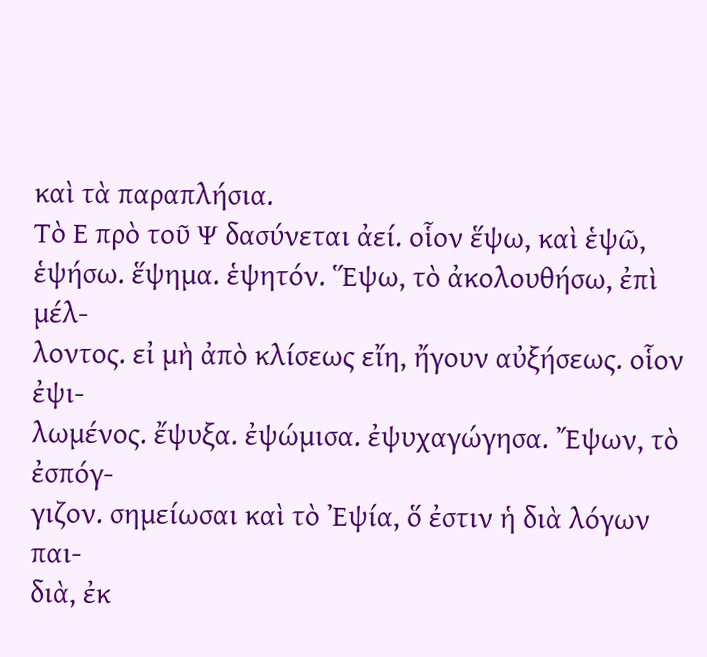καὶ τὰ παραπλήσια.
Τὸ Ε πρὸ τοῦ Ψ δασύνεται ἀεί. οἷον ἕψω, καὶ ἑψῶ,
ἑψήσω. ἕψημα. ἑψητόν. Ἕψω, τὸ ἀκολουθήσω, ἐπὶ μέλ-
λοντος. εἰ μὴ ἀπὸ κλίσεως εἴη, ἤγουν αὐξήσεως. οἷον ἐψι-
λωμένος. ἔψυξα. ἐψώμισα. ἐψυχαγώγησα. Ἔψων, τὸ ἐσπόγ-
γιζον. σημείωσαι καὶ τὸ Ἐψία, ὅ ἐστιν ἡ διὰ λόγων παι-
διὰ, ἐκ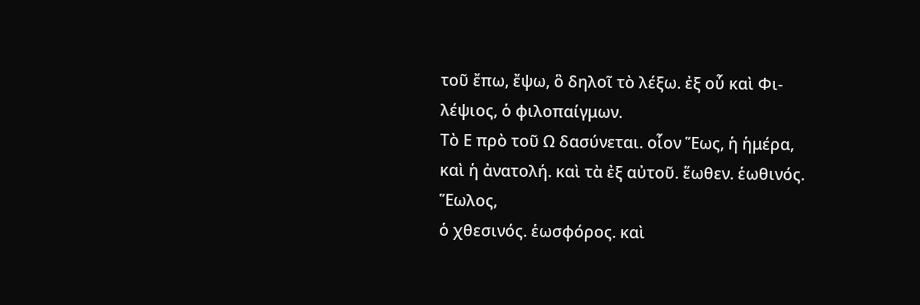τοῦ ἔπω, ἔψω, ὃ δηλοῖ τὸ λέξω. ἐξ οὗ καὶ Φι-
λέψιος, ὁ φιλοπαίγμων.
Τὸ Ε πρὸ τοῦ Ω δασύνεται. οἷον Ἕως, ἡ ἡμέρα,
καὶ ἡ ἀνατολή. καὶ τὰ ἐξ αὐτοῦ. ἕωθεν. ἑωθινός. Ἕωλος,
ὁ χθεσινός. ἑωσφόρος. καὶ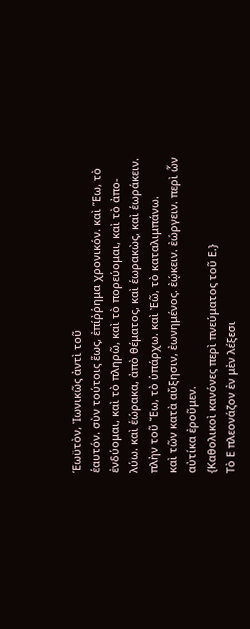Ἑωϋτὸν, Ἰωνικῶς ἀντὶ τοῦ
ἑαυτόν. σὺν τούτοις ἕως, ἐπίῤῥημα χρονικόν. καὶ Ἕω, τὸ
ἐνδύομαι, καὶ τὸ πληρῶ, καὶ τὸ πορεύομαι, καὶ τὸ ἀπο-
λύω. καὶ ἑώρακα, ἀπὸ θέματος, καὶ ἑωρακὼς, καὶ ἑωράκειν.
πλὴν τοῦ Ἔω, τὸ ὑπάρχω. καὶ Ἐῶ, τὸ καταλιμπάνω.
καὶ τῶν κατὰ αὔξησιν, ἐωνημένος. ἐῴκειν. ἐώργειν. περὶ ὧν
αὐτίκα ἐροῦμεν.
{Καθολικοὶ κανόνες περὶ πνεύματος τοῦ Ε.}
Τὸ Ε πλεονάζον ἐν μὲν λέξεσι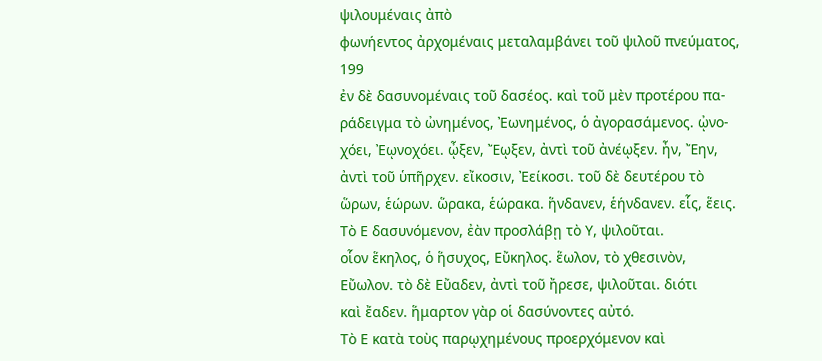ψιλουμέναις ἀπὸ
φωνήεντος ἀρχομέναις μεταλαμβάνει τοῦ ψιλοῦ πνεύματος,
199
ἐν δὲ δασυνομέναις τοῦ δασέος. καὶ τοῦ μὲν προτέρου πα-
ράδειγμα τὸ ὠνημένος, Ἐωνημένος, ὁ ἀγορασάμενος. ᾠνο-
χόει, Ἐῳνοχόει. ᾦξεν, Ἔῳξεν, ἀντὶ τοῦ ἀνέῳξεν. ἦν, Ἔην,
ἀντὶ τοῦ ὑπῆρχεν. εἴκοσιν, Ἐείκοσι. τοῦ δὲ δευτέρου τὸ
ὥρων, ἑώρων. ὥρακα, ἑώρακα. ἥνδανεν, ἑήνδανεν. εἷς, ἕεις.
Τὸ Ε δασυνόμενον, ἐὰν προσλάβῃ τὸ Υ, ψιλοῦται.
οἷον ἕκηλος, ὁ ἥσυχος, Εὔκηλος. ἕωλον, τὸ χθεσινὸν,
Εὔωλον. τὸ δὲ Εὔαδεν, ἀντὶ τοῦ ἤρεσε, ψιλοῦται. διότι
καὶ ἔαδεν. ἥμαρτον γὰρ οἱ δασύνοντες αὐτό.
Τὸ Ε κατὰ τοὺς παρῳχημένους προερχόμενον καὶ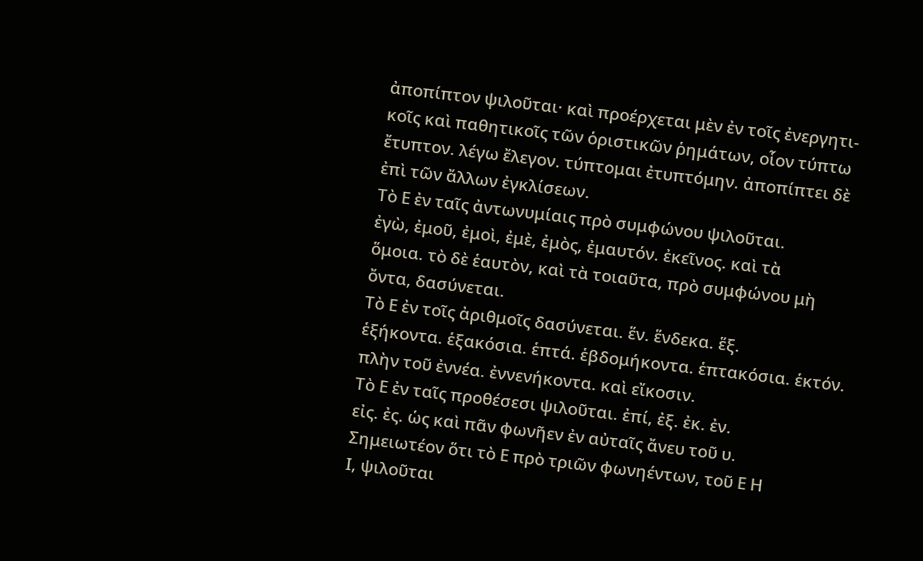ἀποπίπτον ψιλοῦται· καὶ προέρχεται μὲν ἐν τοῖς ἐνεργητι-
κοῖς καὶ παθητικοῖς τῶν ὁριστικῶν ῥημάτων, οἷον τύπτω
ἔτυπτον. λέγω ἔλεγον. τύπτομαι ἐτυπτόμην. ἀποπίπτει δὲ
ἐπὶ τῶν ἄλλων ἐγκλίσεων.
Τὸ Ε ἐν ταῖς ἀντωνυμίαις πρὸ συμφώνου ψιλοῦται.
ἐγὼ, ἐμοῦ, ἐμοὶ, ἐμὲ, ἐμὸς, ἐμαυτόν. ἐκεῖνος. καὶ τὰ
ὅμοια. τὸ δὲ ἑαυτὸν, καὶ τὰ τοιαῦτα, πρὸ συμφώνου μὴ
ὄντα, δασύνεται.
Τὸ Ε ἐν τοῖς ἀριθμοῖς δασύνεται. ἕν. ἕνδεκα. ἕξ.
ἑξήκοντα. ἑξακόσια. ἑπτά. ἑβδομήκοντα. ἑπτακόσια. ἑκτόν.
πλὴν τοῦ ἐννέα. ἐννενήκοντα. καὶ εἴκοσιν.
Τὸ Ε ἐν ταῖς προθέσεσι ψιλοῦται. ἐπί, ἐξ. ἐκ. ἐν.
εἰς. ἐς. ὡς καὶ πᾶν φωνῆεν ἐν αὐταῖς ἄνευ τοῦ υ.
Σημειωτέον ὅτι τὸ Ε πρὸ τριῶν φωνηέντων, τοῦ Ε Η
Ι, ψιλοῦται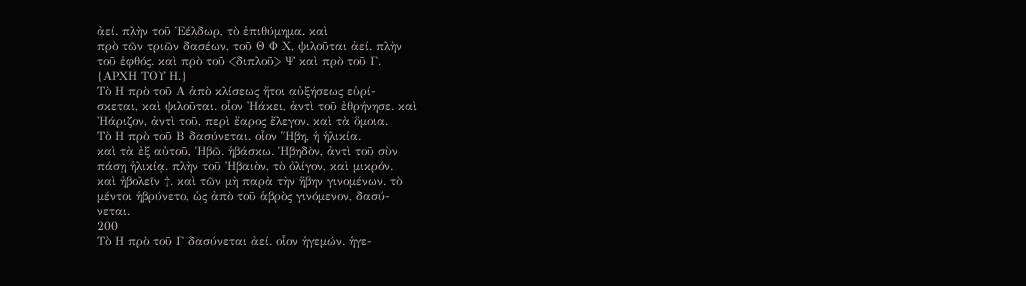ἀεί. πλὴν τοῦ Ἑέλδωρ, τὸ ἐπιθύμημα. καὶ
πρὸ τῶν τριῶν δασέων, τοῦ Θ Φ Χ, ψιλοῦται ἀεί. πλὴν
τοῦ ἑφθός. καὶ πρὸ τοῦ <διπλοῦ> Ψ καὶ πρὸ τοῦ Γ.
{ΑΡΧΗ ΤΟΥ Η.}
Τὸ Η πρὸ τοῦ Α ἀπὸ κλίσεως ἤτοι αὐξήσεως εὑρί-
σκεται, καὶ ψιλοῦται. οἷον Ἠάκει, ἀντὶ τοῦ ἐθρήνησε. καὶ
Ἠάριζον, ἀντὶ τοῦ, περὶ ἔαρος ἔλεγον. καὶ τὰ ὅμοια.
Τὸ Η πρὸ τοῦ Β δασύνεται. οἷον Ἥβη, ἡ ἡλικία.
καὶ τὰ ἐξ αὐτοῦ, Ἡβῶ. ἡβάσκω. Ἡβηδὸν, ἀντὶ τοῦ σὺν
πάσῃ ἡλικίᾳ. πλὴν τοῦ Ἠβαιὸν, τὸ ὀλίγον, καὶ μικρόν.
καὶ ἠβολεῖν †. καὶ τῶν μὴ παρὰ τὴν ἥβην γινομένων. τὸ
μέντοι ἡβρύνετο, ὡς ἀπὸ τοῦ ἁβρὸς γινόμενον, δασύ-
νεται.
200
Τὸ Η πρὸ τοῦ Γ δασύνεται ἀεί. οἷον ἡγεμών. ἡγε-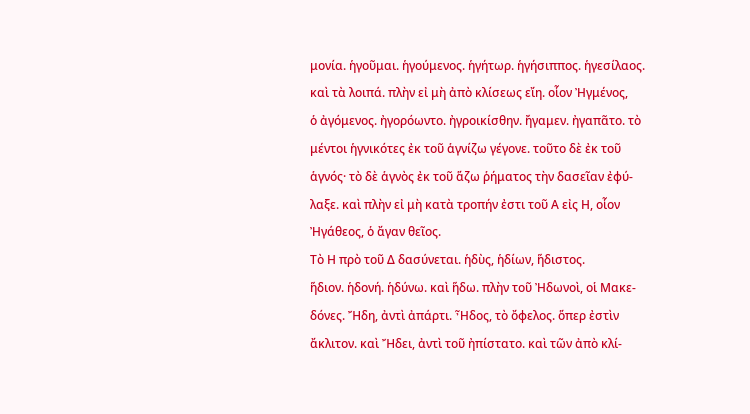μονία. ἡγοῦμαι. ἡγούμενος. ἡγήτωρ. ἡγήσιππος. ἡγεσίλαος.
καὶ τὰ λοιπά. πλὴν εἰ μὴ ἀπὸ κλίσεως εἴη. οἷον Ἠγμένος,
ὁ ἀγόμενος. ἠγορόωντο. ἠγροικίσθην. ἤγαμεν. ἠγαπᾶτο. τὸ
μέντοι ἡγνικότες ἐκ τοῦ ἁγνίζω γέγονε. τοῦτο δὲ ἐκ τοῦ
ἁγνός· τὸ δὲ ἁγνὸς ἐκ τοῦ ἅζω ῥήματος τὴν δασεῖαν ἐφύ-
λαξε. καὶ πλὴν εἰ μὴ κατὰ τροπήν ἐστι τοῦ Α εἰς Η, οἷον
Ἠγάθεος, ὁ ἄγαν θεῖος.
Τὸ Η πρὸ τοῦ Δ δασύνεται. ἡδὺς, ἡδίων, ἥδιστος.
ἥδιον. ἡδονή. ἡδύνω. καὶ ἥδω. πλὴν τοῦ Ἠδωνοὶ, οἱ Μακε-
δόνες. Ἤδη, ἀντὶ ἀπάρτι. Ἦδος, τὸ ὄφελος. ὅπερ ἐστὶν
ἄκλιτον. καὶ Ἤδει, ἀντὶ τοῦ ἠπίστατο. καὶ τῶν ἀπὸ κλί-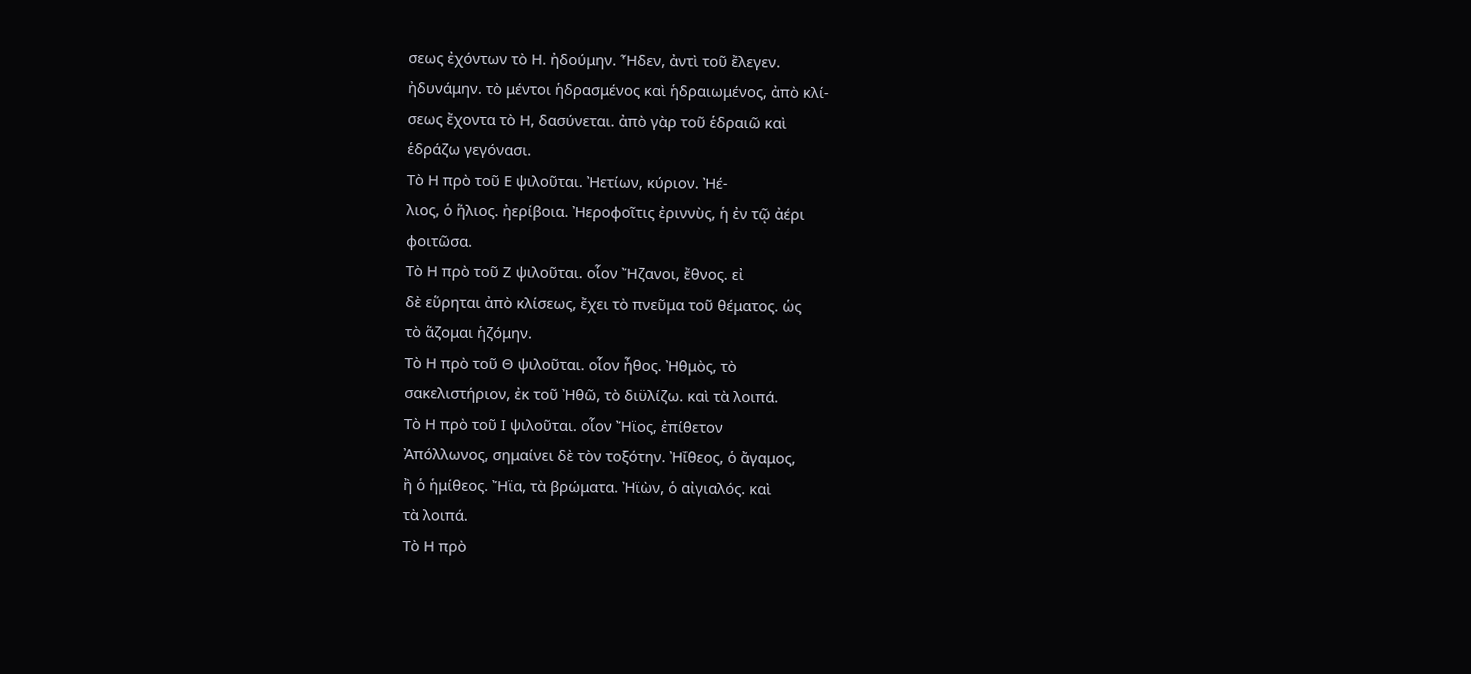σεως ἐχόντων τὸ Η. ἠδούμην. Ἦδεν, ἀντὶ τοῦ ἔλεγεν.
ἠδυνάμην. τὸ μέντοι ἡδρασμένος καὶ ἡδραιωμένος, ἀπὸ κλί-
σεως ἔχοντα τὸ Η, δασύνεται. ἀπὸ γὰρ τοῦ ἑδραιῶ καὶ
ἑδράζω γεγόνασι.
Τὸ Η πρὸ τοῦ Ε ψιλοῦται. Ἠετίων, κύριον. Ἠέ-
λιος, ὁ ἥλιος. ἠερίβοια. Ἠεροφοῖτις ἐριννὺς, ἡ ἐν τῷ ἀέρι
φοιτῶσα.
Τὸ Η πρὸ τοῦ Ζ ψιλοῦται. οἷον Ἤζανοι, ἔθνος. εἰ
δὲ εὕρηται ἀπὸ κλίσεως, ἔχει τὸ πνεῦμα τοῦ θέματος. ὡς
τὸ ἅζομαι ἡζόμην.
Τὸ Η πρὸ τοῦ Θ ψιλοῦται. οἷον ἦθος. Ἠθμὸς, τὸ
σακελιστήριον, ἐκ τοῦ Ἠθῶ, τὸ διϋλίζω. καὶ τὰ λοιπά.
Τὸ Η πρὸ τοῦ Ι ψιλοῦται. οἷον Ἤϊος, ἐπίθετον
Ἀπόλλωνος, σημαίνει δὲ τὸν τοξότην. Ἠΐθεος, ὁ ἄγαμος,
ἢ ὁ ἡμίθεος. Ἤϊα, τὰ βρώματα. Ἠϊὼν, ὁ αἰγιαλός. καὶ
τὰ λοιπά.
Τὸ Η πρὸ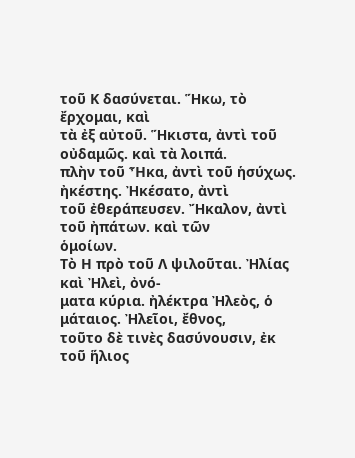τοῦ Κ δασύνεται. Ἥκω, τὸ ἔρχομαι, καὶ
τὰ ἐξ αὐτοῦ. Ἥκιστα, ἀντὶ τοῦ οὐδαμῶς. καὶ τὰ λοιπά.
πλὴν τοῦ Ἦκα, ἀντὶ τοῦ ἡσύχως. ἠκέστης. Ἠκέσατο, ἀντὶ
τοῦ ἐθεράπευσεν. Ἤκαλον, ἀντὶ τοῦ ἠπάτων. καὶ τῶν
ὁμοίων.
Τὸ Η πρὸ τοῦ Λ ψιλοῦται. Ἠλίας καὶ Ἠλεὶ, ὀνό-
ματα κύρια. ἠλέκτρα Ἠλεὸς, ὁ μάταιος. Ἠλεῖοι, ἔθνος,
τοῦτο δὲ τινὲς δασύνουσιν, ἐκ τοῦ ἥλιος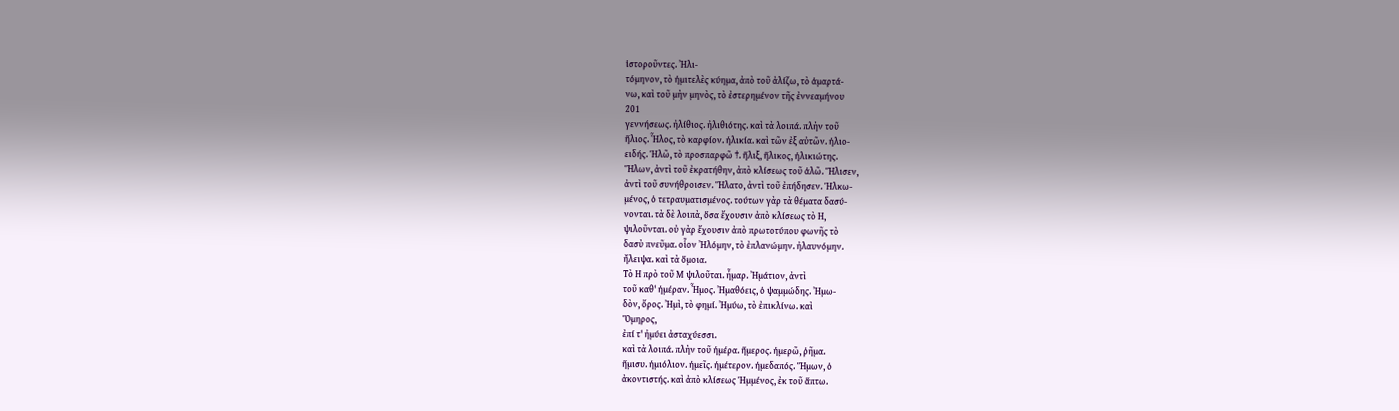ἱστοροῦντες. Ἠλι-
τόμηνον, τὸ ἡμιτελὲς κύημα, ἀπὸ τοῦ ἀλίζω, τὸ ἁμαρτά-
νω, καὶ τοῦ μὴν μηνὸς, τὸ ἐστερημένον τῆς ἐννεαμήνου
201
γεννήσεως. ἠλίθιος. ἠλιθιότης. καὶ τὰ λοιπά. πλὴν τοῦ
ἥλιος. Ἧλος, τὸ καρφίον. ἡλικία. καὶ τῶν ἐξ αὐτῶν. ἡλιο-
ειδής. Ἡλῶ, τὸ προσπαρφῶ †. ἥλιξ, ἥλικος, ἡλικιώτης.
Ἥλων, ἀντὶ τοῦ ἐκρατήθην, ἀπὸ κλίσεως τοῦ ἁλῶ. Ἥλισεν,
ἀντὶ τοῦ συνήθροισεν. Ἥλατο, ἀντὶ τοῦ ἐπήδησεν. Ἡλκω-
μένος, ὁ τετραυματισμένος. τούτων γὰρ τὰ θέματα δασύ-
νονται. τὰ δὲ λοιπὰ, ὅσα ἔχουσιν ἀπὸ κλίσεως τὸ Η,
ψιλοῦνται. οὐ γὰρ ἔχουσιν ἀπὸ πρωτοτύπου φωνῆς τὸ
δασὺ πνεῦμα. οἷον Ἠλόμην, τὸ ἐπλανώμην. ἠλαυνόμην.
ἤλειψα. καὶ τὰ ὅμοια.
Τὸ Η πρὸ τοῦ Μ ψιλοῦται. ἦμαρ. Ἠμάτιον, ἀντὶ
τοῦ καθ' ἡμέραν. Ἦμος. Ἠμαθόεις, ὁ ψαμμώδης. Ἠμω-
δὸν, ὄρος. Ἠμὶ, τὸ φημί. Ἠμύω, τὸ ἐπικλίνω. καὶ
Ὅμηρος,
ἐπί τ' ἠμύει ἀσταχύεσσι.
καὶ τὰ λοιπά. πλὴν τοῦ ἡμέρα. ἥμερος. ἡμερῶ, ῥῆμα.
ἥμισυ. ἡμιόλιον. ἡμεῖς. ἡμέτερον. ἡμεδαπός. Ἥμων, ὁ
ἀκοντιστής. καὶ ἀπὸ κλίσεως Ἡμμένος, ἐκ τοῦ ἅπτω.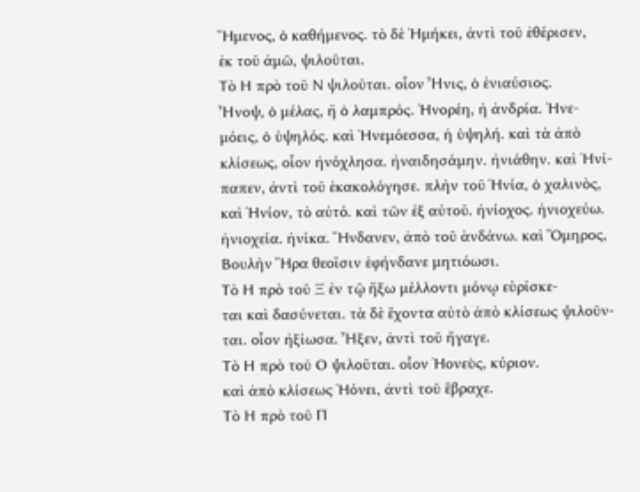Ἥμενος, ὁ καθήμενος. τὸ δὲ Ἠμήκει, ἀντὶ τοῦ ἐθέρισεν,
ἐκ τοῦ ἀμῶ, ψιλοῦται.
Τὸ Η πρὸ τοῦ Ν ψιλοῦται. οἷον Ἦνις, ὁ ἐνιαύσιος.
Ἦνοψ, ὁ μέλας, ἢ ὁ λαμπρός. Ἠνορέη, ἡ ἀνδρία. Ἠνε-
μόεις, ὁ ὑψηλός. καὶ Ἠνεμόεσσα, ἡ ὑψηλή. καὶ τὰ ἀπὸ
κλίσεως, οἷον ἠνόχλησα. ἠναιδησάμην. ἠνιάθην. καὶ Ἠνί-
παπεν, ἀντὶ τοῦ ἐκακολόγησε. πλὴν τοῦ Ἡνία, ὁ χαλινὸς,
καὶ Ἡνίον, τὸ αὐτό. καὶ τῶν ἐξ αὐτοῦ. ἡνίοχος. ἡνιοχεύω.
ἡνιοχεία. ἡνίκα. Ἥνδανεν, ἀπὸ τοῦ ἁνδάνω. καὶ Ὅμηρος,
Βουλὴν Ἥρα θεοῖσιν ἐφήνδανε μητιόωσι.
Τὸ Η πρὸ τοῦ Ξ ἐν τῷ ἥξω μέλλοντι μόνῳ εὑρίσκε-
ται καὶ δασύνεται. τὰ δὲ ἔχοντα αὐτὸ ἀπὸ κλίσεως ψιλοῦν-
ται. οἷον ἠξίωσα. Ἦξεν, ἀντὶ τοῦ ἤγαγε.
Τὸ Η πρὸ τοῦ Ο ψιλοῦται. οἷον Ἠονεὺς, κύριον.
καὶ ἀπὸ κλίσεως Ἠόνει, ἀντὶ τοῦ ἔβραχε.
Τὸ Η πρὸ τοῦ Π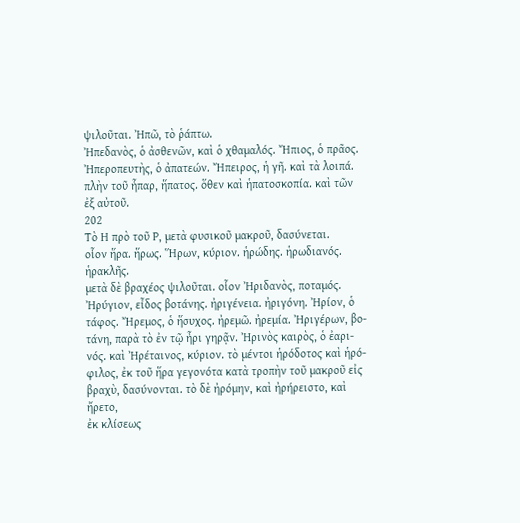ψιλοῦται. Ἠπῶ, τὸ ῥάπτω.
Ἠπεδανὸς, ὁ ἀσθενῶν, καὶ ὁ χθαμαλός. Ἤπιος, ὁ πρᾶος.
Ἠπεροπευτὴς, ὁ ἀπατεών. Ἤπειρος, ἡ γῆ. καὶ τὰ λοιπά.
πλὴν τοῦ ἧπαρ, ἥπατος. ὅθεν καὶ ἡπατοσκοπία. καὶ τῶν
ἐξ αὐτοῦ.
202
Τὸ Η πρὸ τοῦ Ρ, μετὰ φυσικοῦ μακροῦ, δασύνεται.
οἷον ἥρα. ἥρως. Ἥρων, κύριον. ἡρώδης. ἡρωδιανός. ἡρακλῆς.
μετὰ δὲ βραχέος ψιλοῦται. οἷον Ἠριδανὸς, ποταμός.
Ἠρύγιον, εἶδος βοτάνης. ἠριγένεια. ἠριγόνη. Ἠρίον, ὁ
τάφος. Ἤρεμος, ὁ ἥσυχος. ἠρεμῶ. ἠρεμία. Ἠριγέρων, βο-
τάνη, παρὰ τὸ ἐν τῷ ἦρι γηρᾷν. Ἠρινὸς καιρὸς, ὁ ἐαρι-
νός. καὶ Ἠρέταινος, κύριον. τὸ μέντοι ἡρόδοτος καὶ ἡρό-
φιλος, ἐκ τοῦ ἥρα γεγονότα κατὰ τροπὴν τοῦ μακροῦ εἰς
βραχὺ, δασύνονται. τὸ δὲ ἠρόμην, καὶ ἠρήρειστο, καὶ ἤρετο,
ἐκ κλίσεως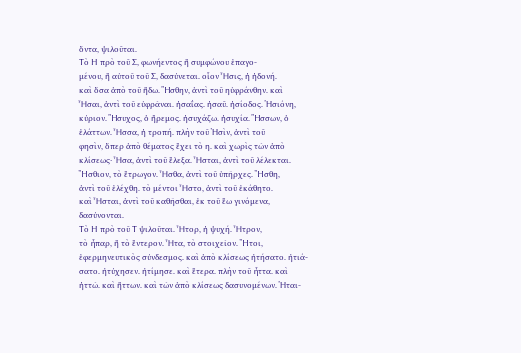ὄντα, ψιλοῦται.
Τὸ Η πρὸ τοῦ Σ, φωνήεντος ἢ συμφώνου ἐπαγο-
μένου, ἢ αὐτοῦ τοῦ Σ, δασύνεται. οἷον Ἧσις, ἡ ἡδονή.
καὶ ὅσα ἀπὸ τοῦ ἥδω. Ἥσθην, ἀντὶ τοῦ ηὐφράνθην. καὶ
Ἧσαι, ἀντὶ τοῦ εὐφρᾶναι. ἡσαΐας. ἡσαῦ. ἡσίοδος. Ἡσιόνη,
κύριον. Ἥσυχος, ὁ ἤρεμος. ἡσυχάζω. ἡσυχία. Ἥσσων, ὁ
ἐλάττων. Ἧσσα, ἡ τροπή. πλὴν τοῦ Ἠσὶν, ἀντὶ τοῦ
φησὶν, ὅπερ ἀπὸ θέματος ἔχει τὸ η. καὶ χωρὶς τῶν ἀπὸ
κλίσεως· Ἦσα, ἀντὶ τοῦ ἔλεξα. Ἦσται, ἀντὶ τοῦ λέλεκται.
Ἤσθιον, τὸ ἔτρωγον. Ἦσθα, ἀντὶ τοῦ ὑπῆρχες. Ἤσθη,
ἀντὶ τοῦ ἐλέχθη. τὸ μέντοι Ἧστο, ἀντὶ τοῦ ἐκάθητο.
καὶ Ἧσται, ἀντὶ τοῦ καθῆσθαι, ἐκ τοῦ ἕω γινόμενα,
δασύνονται.
Τὸ Η πρὸ τοῦ Τ ψιλοῦται. Ἦτορ, ἡ ψυχή. Ἦτρον,
τὸ ἧπαρ, ἢ τὸ ἔντερον. Ἦτα, τὸ στοιχεῖον. Ἤτοι,
ἐφερμηνευτικὸς σύνδεσμος. καὶ ἀπὸ κλίσεως ἠτήσατο. ἠτιά-
σατο. ἠτύχησεν. ἠτίμησε. καὶ ἕτερα. πλὴν τοῦ ἧττα. καὶ
ἡττῶ. καὶ ἥττων. καὶ τῶν ἀπὸ κλίσεως δασυνομένων. Ἡται-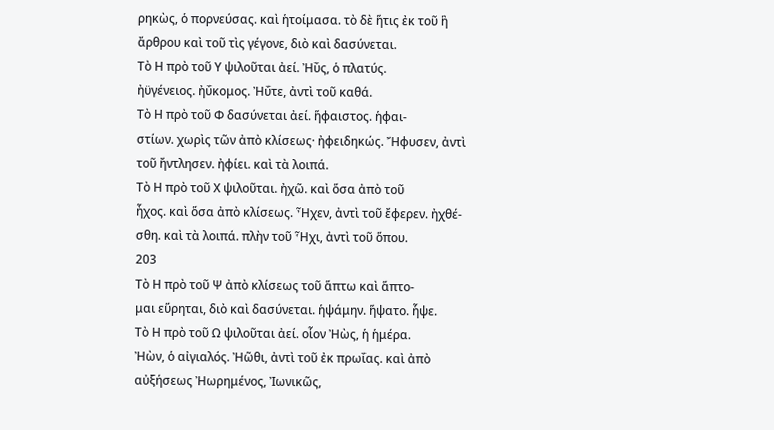ρηκὼς, ὁ πορνεύσας. καὶ ἡτοίμασα. τὸ δὲ ἥτις ἐκ τοῦ ἣ
ἄρθρου καὶ τοῦ τὶς γέγονε, διὸ καὶ δασύνεται.
Τὸ Η πρὸ τοῦ Υ ψιλοῦται ἀεί. Ἠῢς, ὁ πλατύς.
ἠϋγένειος. ἠΰκομος. Ἠΰτε, ἀντὶ τοῦ καθά.
Τὸ Η πρὸ τοῦ Φ δασύνεται ἀεί. ἥφαιστος. ἡφαι-
στίων. χωρὶς τῶν ἀπὸ κλίσεως· ἠφειδηκώς. Ἤφυσεν, ἀντὶ
τοῦ ἤντλησεν. ἠφίει. καὶ τὰ λοιπά.
Τὸ Η πρὸ τοῦ Χ ψιλοῦται. ἠχῶ. καὶ ὅσα ἀπὸ τοῦ
ἦχος. καὶ ὅσα ἀπὸ κλίσεως. Ἦχεν, ἀντὶ τοῦ ἔφερεν. ἠχθέ-
σθη. καὶ τὰ λοιπά. πλὴν τοῦ Ἧχι, ἀντὶ τοῦ ὅπου.
203
Τὸ Η πρὸ τοῦ Ψ ἀπὸ κλίσεως τοῦ ἅπτω καὶ ἅπτο-
μαι εὕρηται, διὸ καὶ δασύνεται. ἡψάμην. ἥψατο. ἧψε.
Τὸ Η πρὸ τοῦ Ω ψιλοῦται ἀεί. οἷον Ἠὼς, ἡ ἡμέρα.
Ἠὼν, ὁ αἰγιαλός. Ἠῶθι, ἀντὶ τοῦ ἐκ πρωΐας. καὶ ἀπὸ
αὐξήσεως Ἠωρημένος, Ἰωνικῶς,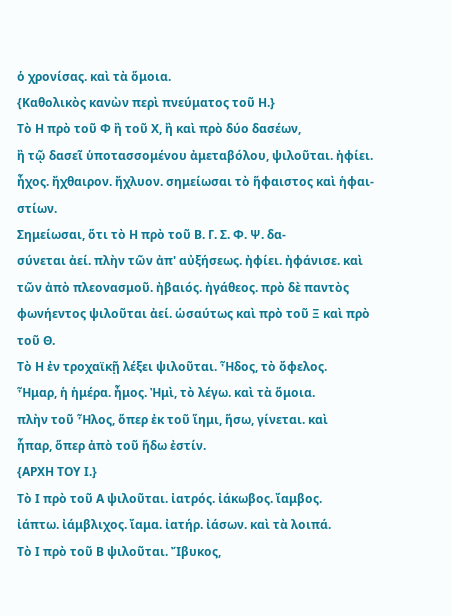ὁ χρονίσας. καὶ τὰ ὅμοια.
{Καθολικὸς κανὼν περὶ πνεύματος τοῦ Η.}
Τὸ Η πρὸ τοῦ Φ ἢ τοῦ Χ, ἢ καὶ πρὸ δύο δασέων,
ἢ τῷ δασεῖ ὑποτασσομένου ἀμεταβόλου, ψιλοῦται. ἠφίει.
ἦχος. ἤχθαιρον. ἤχλυον. σημείωσαι τὸ ἥφαιστος καὶ ἡφαι-
στίων.
Σημείωσαι, ὅτι τὸ Η πρὸ τοῦ Β. Γ. Σ. Φ. Ψ. δα-
σύνεται ἀεί. πλὴν τῶν ἀπ' αὐξήσεως. ἠφίει. ἠφάνισε. καὶ
τῶν ἀπὸ πλεονασμοῦ. ἠβαιός. ἠγάθεος. πρὸ δὲ παντὸς
φωνήεντος ψιλοῦται ἀεί. ὡσαύτως καὶ πρὸ τοῦ Ξ καὶ πρὸ
τοῦ Θ.
Τὸ Η ἐν τροχαϊκῇ λέξει ψιλοῦται. Ἦδος, τὸ ὄφελος.
Ἦμαρ, ἡ ἡμέρα. ἦμος. Ἠμὶ, τὸ λέγω. καὶ τὰ ὅμοια.
πλὴν τοῦ Ἧλος, ὅπερ ἐκ τοῦ ἵημι, ἥσω, γίνεται. καὶ
ἧπαρ, ὅπερ ἀπὸ τοῦ ἥδω ἐστίν.
{ΑΡΧΗ ΤΟΥ Ι.}
Τὸ Ι πρὸ τοῦ Α ψιλοῦται. ἰατρός. ἰάκωβος. ἴαμβος.
ἰάπτω. ἰάμβλιχος. ἴαμα. ἰατήρ. ἰάσων. καὶ τὰ λοιπά.
Τὸ Ι πρὸ τοῦ Β ψιλοῦται. Ἴβυκος,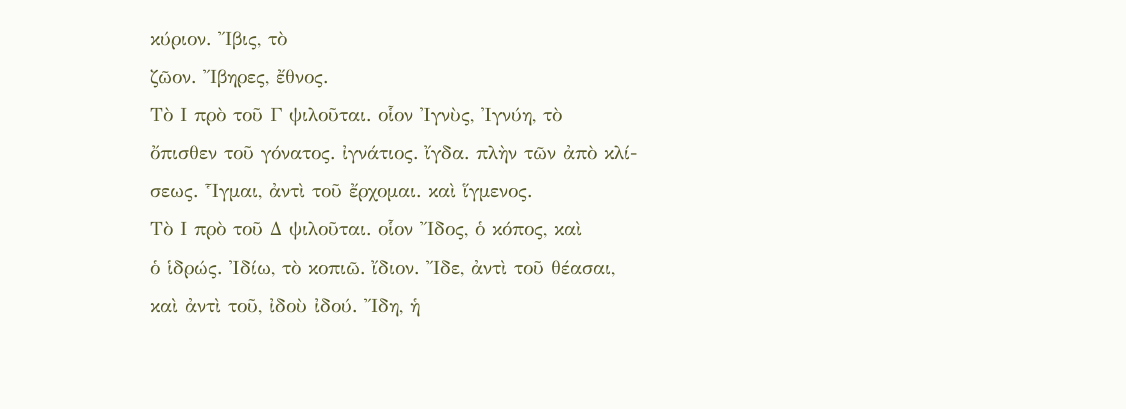κύριον. Ἴβις, τὸ
ζῶον. Ἴβηρες, ἔθνος.
Τὸ Ι πρὸ τοῦ Γ ψιλοῦται. οἷον Ἰγνὺς, Ἰγνύη, τὸ
ὄπισθεν τοῦ γόνατος. ἰγνάτιος. ἴγδα. πλὴν τῶν ἀπὸ κλί-
σεως. Ἷγμαι, ἀντὶ τοῦ ἔρχομαι. καὶ ἵγμενος.
Τὸ Ι πρὸ τοῦ Δ ψιλοῦται. οἷον Ἴδος, ὁ κόπος, καὶ
ὁ ἱδρώς. Ἰδίω, τὸ κοπιῶ. ἴδιον. Ἴδε, ἀντὶ τοῦ θέασαι,
καὶ ἀντὶ τοῦ, ἰδοὺ ἰδού. Ἴδη, ἡ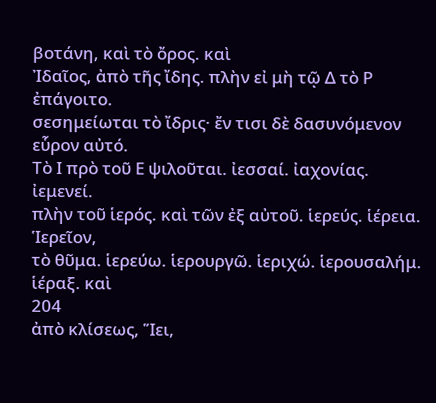βοτάνη, καὶ τὸ ὄρος. καὶ
Ἰδαῖος, ἀπὸ τῆς ἴδης. πλὴν εἰ μὴ τῷ Δ τὸ Ρ ἐπάγοιτο.
σεσημείωται τὸ ἴδρις· ἔν τισι δὲ δασυνόμενον εὗρον αὐτό.
Τὸ Ι πρὸ τοῦ Ε ψιλοῦται. ἰεσσαί. ἰαχονίας. ἰεμενεί.
πλὴν τοῦ ἱερός. καὶ τῶν ἐξ αὐτοῦ. ἱερεύς. ἱέρεια. Ἱερεῖον,
τὸ θῦμα. ἱερεύω. ἱερουργῶ. ἱεριχώ. ἱερουσαλήμ. ἱέραξ. καὶ
204
ἀπὸ κλίσεως, Ἵει,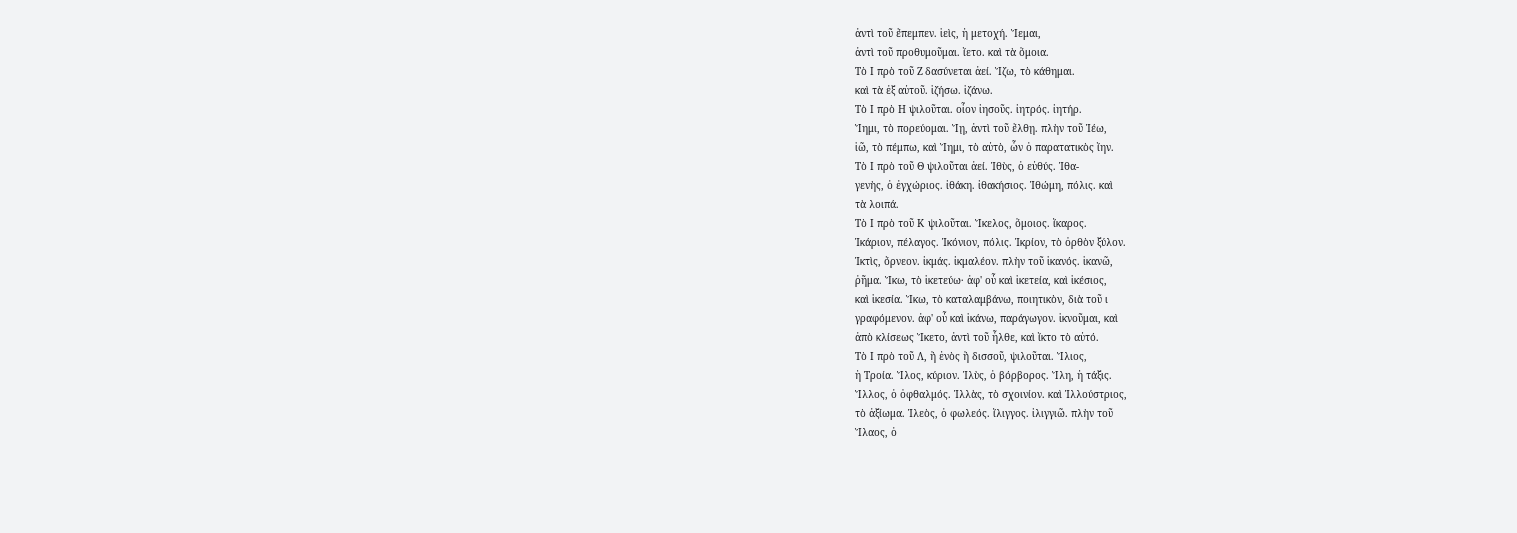ἀντὶ τοῦ ἔπεμπεν. ἱεὶς, ἡ μετοχή. Ἵεμαι,
ἀντὶ τοῦ προθυμοῦμαι. ἵετο. καὶ τὰ ὅμοια.
Τὸ Ι πρὸ τοῦ Ζ δασύνεται ἀεί. Ἵζω, τὸ κάθημαι.
καὶ τὰ ἐξ αὐτοῦ. ἱζήσω. ἱζάνω.
Τὸ Ι πρὸ Η ψιλοῦται. οἷον ἰησοῦς. ἰητρός. ἰητήρ.
Ἴημι, τὸ πορεύομαι. Ἴῃ, ἀντὶ τοῦ ἔλθῃ. πλὴν τοῦ Ἱέω,
ἱῶ, τὸ πέμπω, καὶ Ἵημι, τὸ αὐτὸ, ὧν ὁ παρατατικὸς ἵην.
Τὸ Ι πρὸ τοῦ Θ ψιλοῦται ἀεί. Ἰθὺς, ὁ εὐθύς. Ἰθα-
γενὴς, ὁ ἐγχώριος. ἰθάκη. ἰθακήσιος. Ἰθώμη, πόλις. καὶ
τὰ λοιπά.
Τὸ Ι πρὸ τοῦ Κ ψιλοῦται. Ἴκελος, ὅμοιος. ἴκαρος.
Ἰκάριον, πέλαγος. Ἰκόνιον, πόλις. Ἰκρίον, τὸ ὀρθὸν ξύλον.
Ἰκτὶς, ὄρνεον. ἰκμάς. ἰκμαλέον. πλὴν τοῦ ἱκανός. ἱκανῶ,
ῥῆμα. Ἵκω, τὸ ἱκετεύω· ἀφ' οὗ καὶ ἱκετεία, καὶ ἱκέσιος,
καὶ ἱκεσία. Ἵκω, τὸ καταλαμβάνω, ποιητικὸν, διὰ τοῦ ι
γραφόμενον. ἀφ' οὗ καὶ ἱκάνω, παράγωγον. ἱκνοῦμαι, καὶ
ἀπὸ κλίσεως Ἵκετο, ἀντὶ τοῦ ἦλθε, καὶ ἵκτο τὸ αὐτό.
Τὸ Ι πρὸ τοῦ Λ, ἢ ἑνὸς ἢ δισσοῦ, ψιλοῦται. Ἴλιος,
ἡ Τροία. Ἴλος, κύριον. Ἰλὺς, ὁ βόρβορος. Ἴλη, ἡ τάξις.
Ἴλλος, ὁ ὀφθαλμός. Ἰλλὰς, τὸ σχοινίον. καὶ Ἰλλούστριος,
τὸ ἀξίωμα. Ἰλεὸς, ὁ φωλεός. ἴλιγγος. ἰλιγγιῶ. πλὴν τοῦ
Ἵλαος, ὁ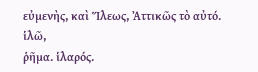εὐμενὴς, καὶ Ἵλεως, Ἀττικῶς τὸ αὐτό. ἱλῶ,
ῥῆμα. ἱλαρός.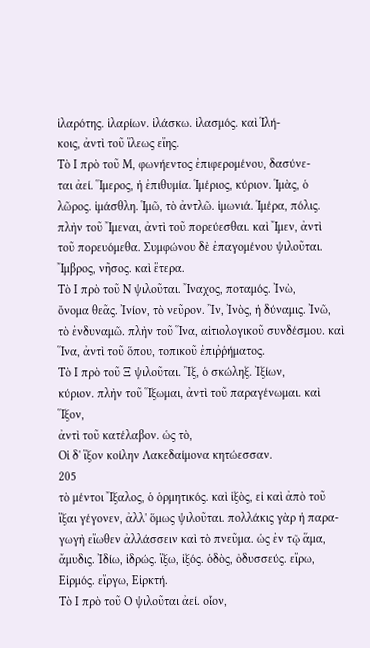ἱλαρότης. ἱλαρίων. ἱλάσκω. ἱλασμός. καὶ Ἱλή-
κοις, ἀντὶ τοῦ ἵλεως εἴης.
Τὸ Ι πρὸ τοῦ Μ, φωνήεντος ἐπιφερομένου, δασύνε-
ται ἀεί. Ἵμερος, ἡ ἐπιθυμία. Ἱμέριος, κύριον. Ἱμὰς, ὁ
λῶρος. ἱμάσθλη. Ἱμῶ, τὸ ἀντλῶ. ἱμωνιά. Ἱμέρα, πόλις.
πλὴν τοῦ Ἴμεναι, ἀντὶ τοῦ πορεύεσθαι. καὶ Ἴμεν, ἀντὶ
τοῦ πορευόμεθα. Συμφώνου δὲ ἐπαγομένου ψιλοῦται.
Ἴμβρος, νῆσος. καὶ ἕτερα.
Τὸ Ι πρὸ τοῦ Ν ψιλοῦται. Ἴναχος, ποταμός. Ἰνὼ,
ὄνομα θεᾶς. Ἰνίον, τὸ νεῦρον. Ἲν, Ἰνὸς, ἡ δύναμις. Ἰνῶ,
τὸ ἐνδυναμῶ. πλὴν τοῦ Ἵνα, αἰτιολογικοῦ συνδέσμου. καὶ
Ἵνα, ἀντὶ τοῦ ὅπου, τοπικοῦ ἐπιῤῥήματος.
Τὸ Ι πρὸ τοῦ Ξ ψιλοῦται. Ἲξ, ὁ σκώληξ. Ἰξίων,
κύριον. πλὴν τοῦ Ἵξωμαι, ἀντὶ τοῦ παραγένωμαι. καὶ Ἵξον,
ἀντὶ τοῦ κατέλαβον. ὡς τὸ,
Οἱ δ' ἵξον κοίλην Λακεδαίμονα κητώεσσαν.
205
τὸ μέντοι Ἴξαλος, ὁ ὁρμητικός. καὶ ἰξὸς, εἰ καὶ ἀπὸ τοῦ
ἵξαι γέγονεν, ἀλλ' ὅμως ψιλοῦται. πολλάκις γὰρ ἡ παρα-
γωγὴ εἴωθεν ἀλλάσσειν καὶ τὸ πνεῦμα. ὡς ἐν τῷ ἅμα,
ἄμυδις. Ἰδίω, ἱδρώς. ἵξω, ἰξός. ὁδὸς, ὀδυσσεύς. εἴρω,
Εἱρμός. εἴργω, Εἱρκτή.
Τὸ Ι πρὸ τοῦ Ο ψιλοῦται ἀεί. οἷον,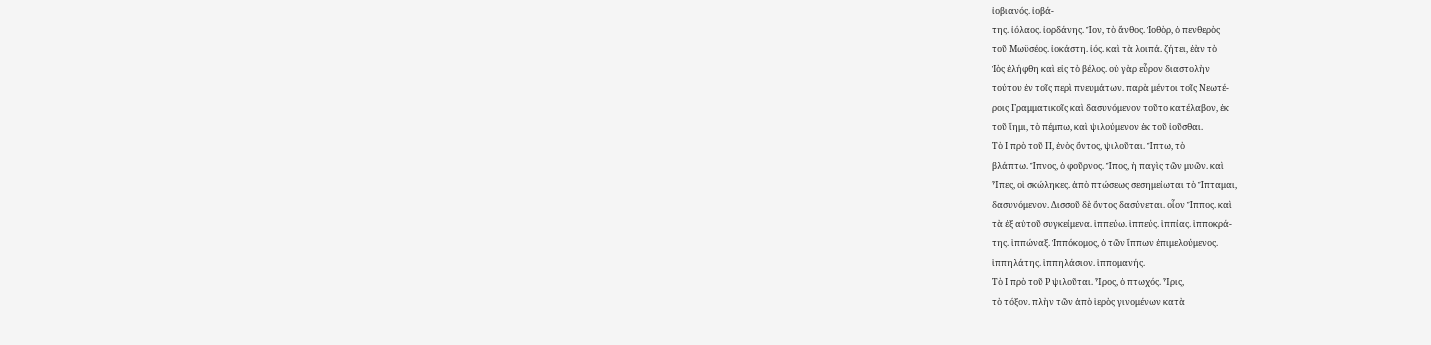ἰοβιανός. ἰοβά-
της. ἰόλαος. ἰορδάνης. Ἴον, τὸ ἄνθος. Ἰοθὸρ, ὁ πενθερὸς
τοῦ Μωϋσέος. ἰοκάστη. ἰός. καὶ τὰ λοιπά. ζήτει, ἐὰν τὸ
Ἰὸς ἐλήφθη καὶ εἰς τὸ βέλος. οὐ γὰρ εὗρον διαστολὴν
τούτου ἐν τοῖς περὶ πνευμάτων. παρὰ μέντοι τοῖς Νεωτέ-
ροις Γραμματικοῖς καὶ δασυνόμενον τοῦτο κατέλαβον, ἐκ
τοῦ ἵημι, τὸ πέμπω, καὶ ψιλούμενον ἐκ τοῦ ἰοῦσθαι.
Τὸ Ι πρὸ τοῦ Π, ἑνὸς ὄντος, ψιλοῦται. Ἴπτω, τὸ
βλάπτω. Ἴπνος, ὁ φοῦρνος. Ἴπος, ἡ παγὶς τῶν μυῶν. καὶ
Ἶπες, οἱ σκώληκες. ἀπὸ πτώσεως σεσημείωται τὸ Ἵπταμαι,
δασυνόμενον. Δισσοῦ δὲ ὄντος δασύνεται. οἷον Ἵππος. καὶ
τὰ ἐξ αὐτοῦ συγκείμενα. ἱππεύω. ἱππεύς. ἱππίας. ἱπποκρά-
της. ἱππώναξ. Ἱππόκομος, ὁ τῶν ἵππων ἐπιμελούμενος.
ἱππηλάτης. ἱππηλάσιον. ἱππομανής.
Τὸ Ι πρὸ τοῦ Ρ ψιλοῦται. Ἶρος, ὁ πτωχός. Ἶρις,
τὸ τόξον. πλὴν τῶν ἀπὸ ἱερὸς γινομένων κατὰ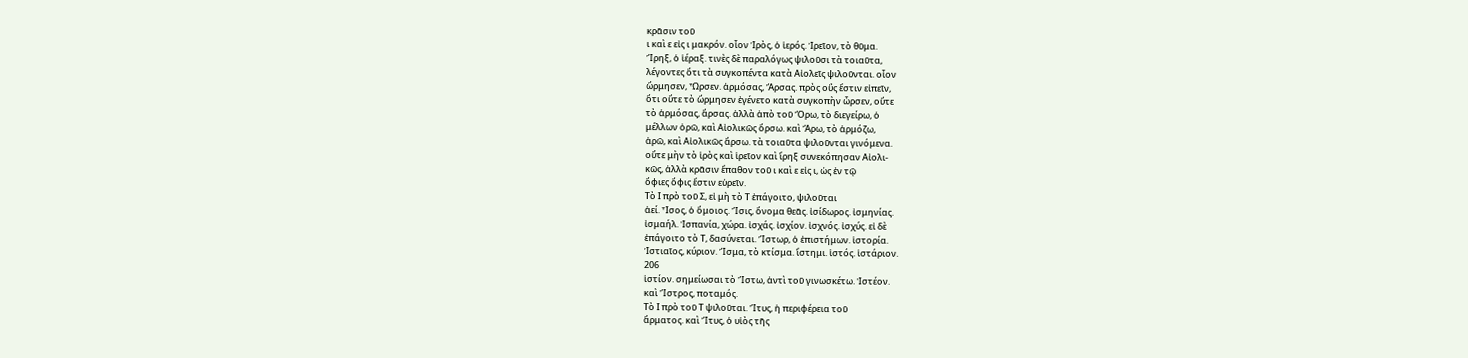κρᾶσιν τοῦ
ι καὶ ε εἰς ι μακρόν. οἷον Ἱρὸς, ὁ ἱερός. Ἱρεῖον, τὸ θῦμα.
Ἵρηξ, ὁ ἱέραξ. τινὲς δὲ παραλόγως ψιλοῦσι τὰ τοιαῦτα,
λέγοντες ὅτι τὰ συγκοπέντα κατὰ Αἰολεῖς ψιλοῦνται. οἷον
ὥρμησεν, Ὦρσεν. ἁρμόσας, Ἄρσας. πρὸς οὓς ἔστιν εἰπεῖν,
ὅτι οὔτε τὸ ὥρμησεν ἐγένετο κατὰ συγκοπὴν ὦρσεν, οὔτε
τὸ ἁρμόσας, ἄρσας. ἀλλὰ ἀπὸ τοῦ Ὄρω, τὸ διεγείρω, ὁ
μέλλων ὀρῶ, καὶ Αἰολικῶς ὄρσω. καὶ Ἄρω, τὸ ἁρμόζω,
ἀρῶ, καὶ Αἰολικῶς ἄρσω. τὰ τοιαῦτα ψιλοῦνται γινόμενα.
οὔτε μὴν τὸ ἱρὸς καὶ ἱρεῖον καὶ ἵρηξ συνεκόπησαν Αἰολι-
κῶς, ἀλλὰ κρᾶσιν ἔπαθον τοῦ ι καὶ ε εἰς ι, ὡς ἐν τῷ
ὄφιες ὄφις ἔστιν εὑρεῖν.
Τὸ Ι πρὸ τοῦ Σ, εἰ μὴ τὸ Τ ἐπάγοιτο, ψιλοῦται
ἀεί. Ἶσος, ὁ ὅμοιος. Ἴσις, ὄνομα θεᾶς. ἰσίδωρος. ἰσμηνίας.
ἰσμαήλ. Ἰσπανία, χώρα. ἰσχάς. ἰσχίον. ἰσχνός. ἰσχύς. εἰ δὲ
ἐπάγοιτο τὸ Τ, δασύνεται. Ἵστωρ, ὁ ἐπιστήμων. ἱστορία.
Ἱστιαῖος, κύριον. Ἵσμα, τὸ κτίσμα. ἵστημι. ἱστός. ἱστάριον.
206
ἱστίον. σημείωσαι τὸ Ἴστω, ἀντὶ τοῦ γινωσκέτω. Ἰστέον.
καὶ Ἴστρος, ποταμός.
Τὸ Ι πρὸ τοῦ Τ ψιλοῦται. Ἴτυς, ἡ περιφέρεια τοῦ
ἅρματος. καὶ Ἴτυς, ὁ υἱὸς τῆς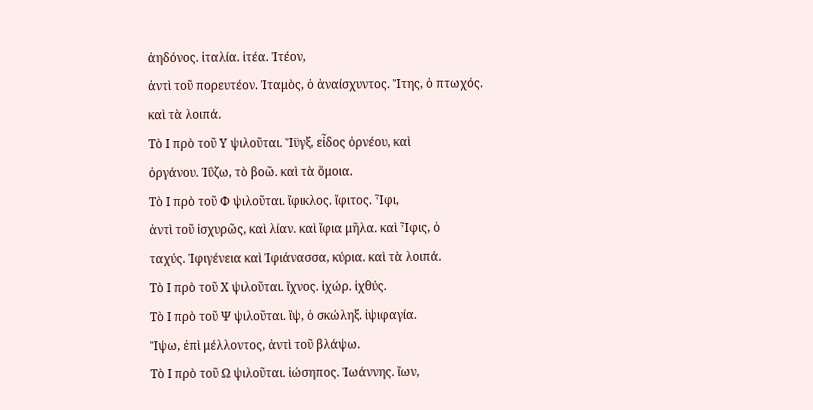ἀηδόνος. ἰταλία. ἰτέα. Ἰτέον,
ἀντὶ τοῦ πορευτέον. Ἰταμὸς, ὁ ἀναίσχυντος. Ἴτης, ὁ πτωχός.
καὶ τὰ λοιπά.
Τὸ Ι πρὸ τοῦ Υ ψιλοῦται. Ἴϋγξ, εἶδος ὀρνέου, καὶ
ὀργάνου. Ἰΰζω, τὸ βοῶ. καὶ τὰ ὅμοια.
Τὸ Ι πρὸ τοῦ Φ ψιλοῦται. ἴφικλος. ἴφιτος. Ἶφι,
ἀντὶ τοῦ ἰσχυρῶς, καὶ λίαν. καὶ ἴφια μῆλα. καὶ Ἶφις, ὁ
ταχύς. Ἰφιγένεια καὶ Ἰφιάνασσα, κύρια. καὶ τὰ λοιπά.
Τὸ Ι πρὸ τοῦ Χ ψιλοῦται. ἴχνος. ἰχώρ. ἰχθύς.
Τὸ Ι πρὸ τοῦ Ψ ψιλοῦται. ἲψ, ὁ σκώληξ. ἰψιφαγία.
Ἴψω, ἐπὶ μέλλοντος, ἀντὶ τοῦ βλάψω.
Τὸ Ι πρὸ τοῦ Ω ψιλοῦται. ἰώσηπος. Ἰωάννης. ἴων,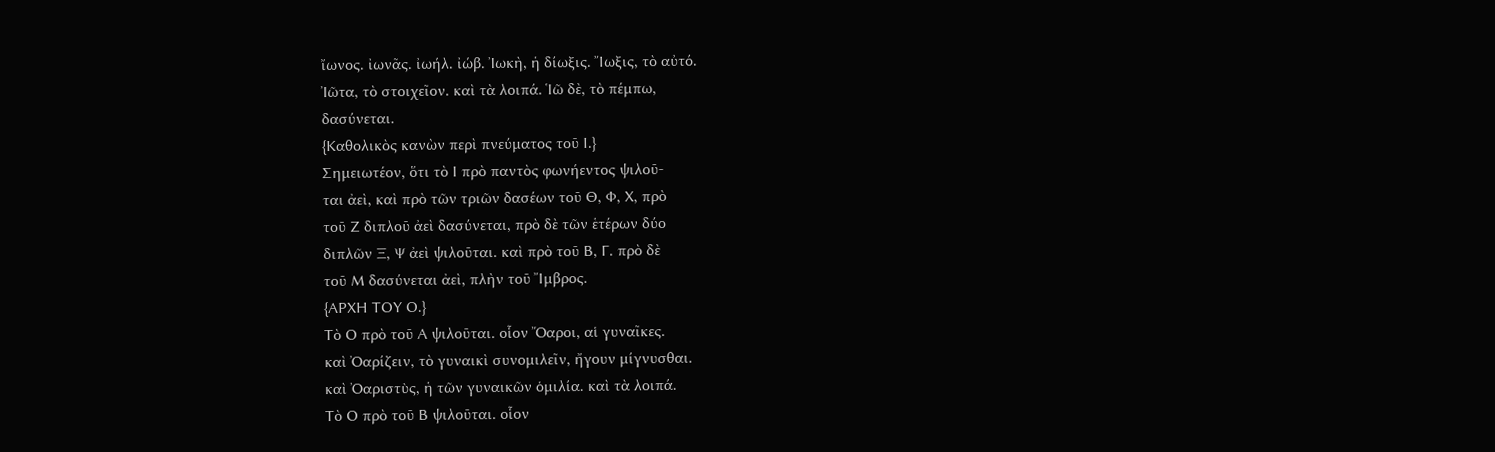ἴωνος. ἰωνᾶς. ἰωήλ. ἰώβ. Ἰωκὴ, ἡ δίωξις. Ἴωξις, τὸ αὐτό.
Ἰῶτα, τὸ στοιχεῖον. καὶ τὰ λοιπά. Ἱῶ δὲ, τὸ πέμπω,
δασύνεται.
{Καθολικὸς κανὼν περὶ πνεύματος τοῦ Ι.}
Σημειωτέον, ὅτι τὸ Ι πρὸ παντὸς φωνήεντος ψιλοῦ-
ται ἀεὶ, καὶ πρὸ τῶν τριῶν δασέων τοῦ Θ, Φ, Χ, πρὸ
τοῦ Ζ διπλοῦ ἀεὶ δασύνεται, πρὸ δὲ τῶν ἑτέρων δύο
διπλῶν Ξ, Ψ ἀεὶ ψιλοῦται. καὶ πρὸ τοῦ Β, Γ. πρὸ δὲ
τοῦ Μ δασύνεται ἀεὶ, πλὴν τοῦ Ἴμβρος.
{ΑΡΧΗ ΤΟΥ Ο.}
Τὸ Ο πρὸ τοῦ Α ψιλοῦται. οἷον Ὄαροι, αἱ γυναῖκες.
καὶ Ὀαρίζειν, τὸ γυναικὶ συνομιλεῖν, ἤγουν μίγνυσθαι.
καὶ Ὀαριστὺς, ἡ τῶν γυναικῶν ὁμιλία. καὶ τὰ λοιπά.
Τὸ Ο πρὸ τοῦ Β ψιλοῦται. οἷον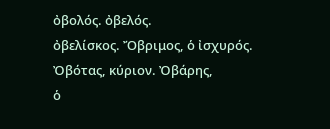ὀβολός. ὀβελός.
ὀβελίσκος. Ὄβριμος, ὁ ἰσχυρός. Ὀβότας, κύριον. Ὀβάρης,
ὁ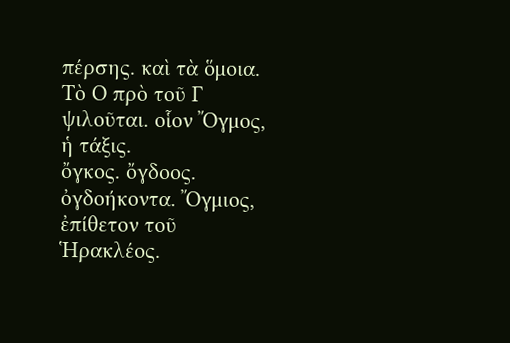πέρσης. καὶ τὰ ὅμοια.
Τὸ Ο πρὸ τοῦ Γ ψιλοῦται. οἷον Ὄγμος, ἡ τάξις.
ὄγκος. ὄγδοος. ὀγδοήκοντα. Ὄγμιος, ἐπίθετον τοῦ Ἡρακλέος.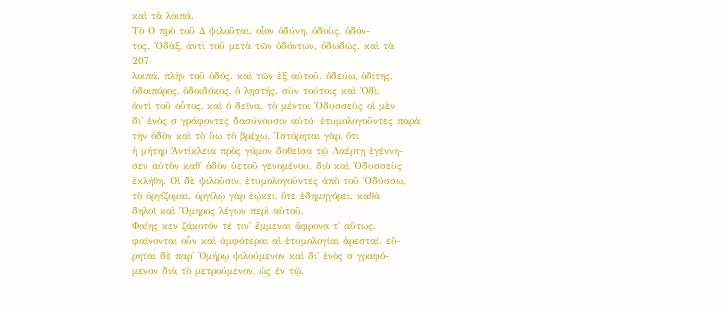καὶ τὰ λοιπά.
Τὸ Ο πρὸ τοῦ Δ ψιλοῦται. οἷον ὀδύνη. ὀδοὺς, ὀδόν-
τος. Ὀδὰξ, ἀντὶ τοῦ μετὰ τῶν ὀδόντων. ὀδωδώς. καὶ τὰ
207
λοιπά. πλὴν τοῦ ὁδός. καὶ τῶν ἐξ αὐτοῦ. ὁδεύω, ὁδίτης,
ὁδοιπόρος, ὁδοιδόκος, ὁ λῃστής. σὺν τούτοις καὶ Ὁδὶ,
ἀντὶ τοῦ οὗτος, καὶ ὁ δεῖνα. τὸ μέντοι Ὀδυσσεὺς οἱ μὲν
δι' ἑνὸς σ γράφοντες δασύνουσιν αὐτό· ἐτυμολογοῦντες παρὰ
τὴν ὁδὸν καὶ τὸ ὕω τὸ βρέχω. Ἱστόρηται γὰρ, ὅτι
ἡ μήτηρ Ἀντίκλεια πρὸς γάμον δοθεῖσα τῷ Λαέρτῃ ἐγέννη-
σεν αὐτὸν καθ' ὁδὸν ὑετοῦ γενομένου. διὸ καὶ Ὀδυσσεὺς
ἐκλήθη. Οἱ δὲ ψιλοῦσιν, ἐτυμολογοῦντες ἀπὸ τοῦ Ὀδύσσω,
τὸ ὀργίζομαι. ὀργίλῳ γὰρ ἐῴκει, ὅτε ἐδημηγόρει. καθὰ
δηλοῖ καὶ Ὅμηρος λέγων περὶ αὐτοῦ,
Φαίης κεν ζάκοτόν τέ τιν' ἔμμεναι ἄφρονα τ' αὔτως.
φαίνονται οὖν καὶ ἀμφότεραι αἱ ἐτυμολογίαι ἀρεσταί. εὕ-
ρηται δὲ παρ' Ὁμήρῳ ψιλούμενον καὶ δι' ἑνὸς σ γραφό-
μενον διὰ τὸ μετρούμενον, ὡς ἐν τῷ,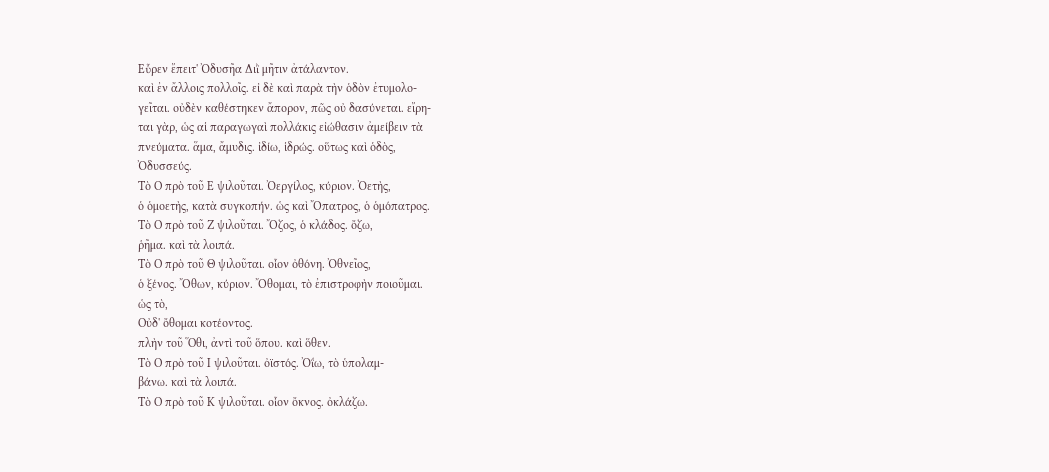Εὗρεν ἔπειτ' Ὀδυσῆα Διῒ μῆτιν ἀτάλαντον.
καὶ ἐν ἄλλοις πολλοῖς. εἰ δὲ καὶ παρὰ τὴν ὁδὸν ἐτυμολο-
γεῖται. οὐδὲν καθέστηκεν ἄπορον, πῶς οὐ δασύνεται. εἴρη-
ται γὰρ, ὡς αἱ παραγωγαὶ πολλάκις εἰώθασιν ἀμείβειν τὰ
πνεύματα. ἅμα, ἄμυδις. ἰδίω, ἱδρώς. οὕτως καὶ ὁδὸς,
Ὀδυσσεύς.
Τὸ Ο πρὸ τοῦ Ε ψιλοῦται. Ὀεργίλος, κύριον. Ὀετὴς,
ὁ ὁμοετὴς, κατὰ συγκοπήν. ὡς καὶ Ὄπατρος, ὁ ὁμόπατρος.
Τὸ Ο πρὸ τοῦ Ζ ψιλοῦται. Ὄζος, ὁ κλάδος. ὄζω,
ῥῆμα. καὶ τὰ λοιπά.
Τὸ Ο πρὸ τοῦ Θ ψιλοῦται. οἷον ὀθόνη. Ὀθνεῖος,
ὁ ξένος. Ὄθων, κύριον. Ὄθομαι, τὸ ἐπιστροφὴν ποιοῦμαι.
ὡς τὸ,
Οὐδ' ὄθομαι κοτέοντος.
πλὴν τοῦ Ὅθι, ἀντὶ τοῦ ὅπου. καὶ ὅθεν.
Τὸ Ο πρὸ τοῦ Ι ψιλοῦται. ὀϊστός. Ὀΐω, τὸ ὑπολαμ-
βάνω. καὶ τὰ λοιπά.
Τὸ Ο πρὸ τοῦ Κ ψιλοῦται. οἷον ὄκνος. ὀκλάζω.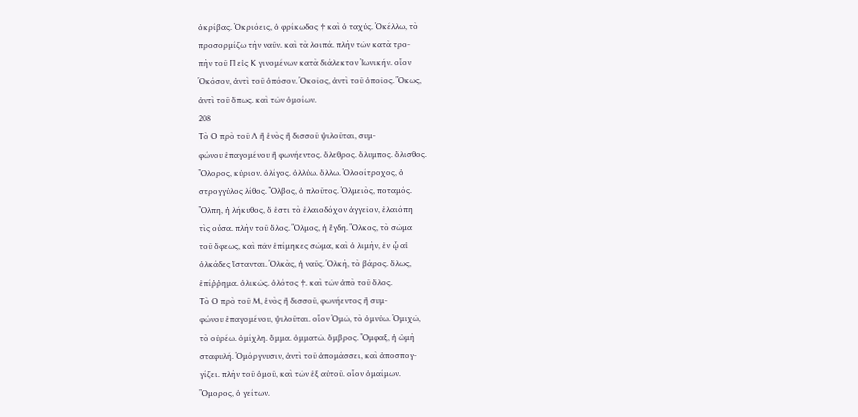ὀκρίβας. Ὀκριόεις, ὁ φρίκωδος † καὶ ὁ ταχύς. Ὀκέλλω, τὸ
προσορμίζω τὴν ναῦν. καὶ τὰ λοιπά. πλὴν τῶν κατὰ τρο-
πὴν τοῦ Π εἰς Κ γινομένων κατὰ διάλεκτον Ἰωνικήν. οἷον
Ὁκόσον, ἀντὶ τοῦ ὁπόσον. Ὁκοῖος, ἀντὶ τοῦ ὁποῖος. Ὅκως,
ἀντὶ τοῦ ὅπως. καὶ τῶν ὁμοίων.
208
Τὸ Ο πρὸ τοῦ Λ ἢ ἑνὸς ἢ δισσοῦ ψιλοῦται, συμ-
φώνου ἐπαγομένου ἢ φωνήεντος. ὄλεθρος. ὄλυμπος. ὄλισθος.
Ὄλορος, κύριον. ὀλίγος. ὀλλύω. ὄλλω. Ὀλοοίτροχος, ὁ
στρογγύλος λίθος. Ὄλβος, ὁ πλοῦτος. Ὀλμειὸς, ποταμός.
Ὄλπη, ἡ λήκυθος, ὅ ἐστι τὸ ἐλαιοδόχον ἀγγεῖον, ἐλαιόπη
τὶς οὖσα. πλὴν τοῦ ὅλος. Ὅλμος, ἡ ἔγδη. Ὅλκος, τὸ σῶμα
τοῦ ὄφεως, καὶ πᾶν ἐπίμηκες σῶμα, καὶ ὁ λιμὴν, ἐν ᾧ αἱ
ὁλκάδες ἵστανται. Ὁλκὰς, ἡ ναῦς. Ὁλκὴ, τὸ βάρος. ὅλως,
ἐπίῤῥημα. ὁλικῶς. ὁλότος †. καὶ τῶν ἀπὸ τοῦ ὅλος.
Τὸ Ο πρὸ τοῦ Μ, ἑνὸς ἢ δισσοῦ, φωνήεντος ἢ συμ-
φώνου ἐπαγομένου, ψιλοῦται. οἷον Ὀμῶ, τὸ ὀμνύω. Ὀμιχῶ,
τὸ οὐρέω. ὀμίχλη. ὄμμα. ὀμματῶ. ὄμβρος. Ὄμφαξ, ἡ ὠμὴ
σταφυλή. Ὀμόργνυσιν, ἀντὶ τοῦ ἀπομάσσει, καὶ ἀποσπογ-
γίζει. πλὴν τοῦ ὁμοῦ, καὶ τῶν ἐξ αὐτοῦ. οἷον ὁμαίμων.
Ὅμορος, ὁ γείτων.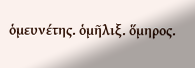ὁμευνέτης. ὁμῆλιξ. ὅμηρος.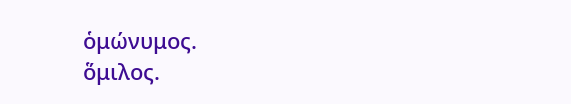ὁμώνυμος.
ὅμιλος.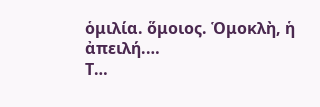ὁμιλία. ὅμοιος. Ὁμοκλὴ, ἡ ἀπειλή.…
Τ…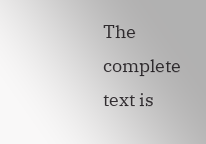The complete text is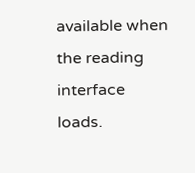available when the reading interface loads.